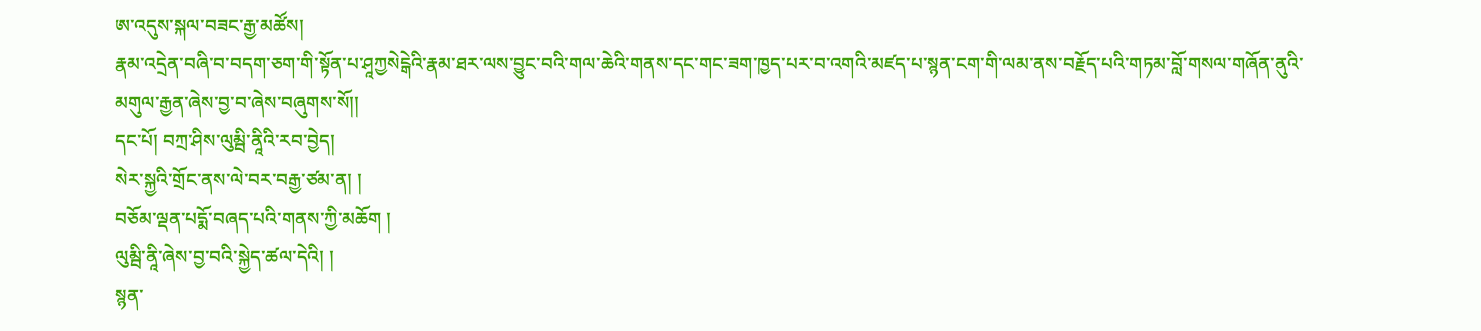ཨ་འདུས་སྐལ་བཟང་རྒྱ་མཚོས།
རྣམ་འདྲེན་བཞི་བ་བདག་ཅག་གི་སྟོན་པ་ཤཱཀྱསེངྒེའི་རྣམ་ཐར་ལས་བྱུང་བའི་གལ་ཆེའི་གནས་དང་གང་ཟག་ཁྱད་པར་བ་འགའི་མཛད་པ་སྙན་ངག་གི་ལམ་ནས་བརྗོད་པའི་གཏམ་བློ་གསལ་གཞོན་ནུའི་མགུལ་རྒྱན་ཞེས་བྱ་བ་ཞེས་བཞུགས་སོ།།
དང་པོ། བཀྲ་ཤིས་ལུམྦི་ནཱིའི་རབ་བྱེད།
སེར་སྐྱའི་གྲོང་ནས་ལེ་བར་བརྒྱ་ཙམ་ན། །
བཅོམ་ལྡན་པདྨོ་བཞད་པའི་གནས་ཀྱི་མཆོག །
ལུམྦི་ནཱི་ཞེས་བྱ་བའི་སྐྱེད་ཚལ་དེའི། །
སྙན་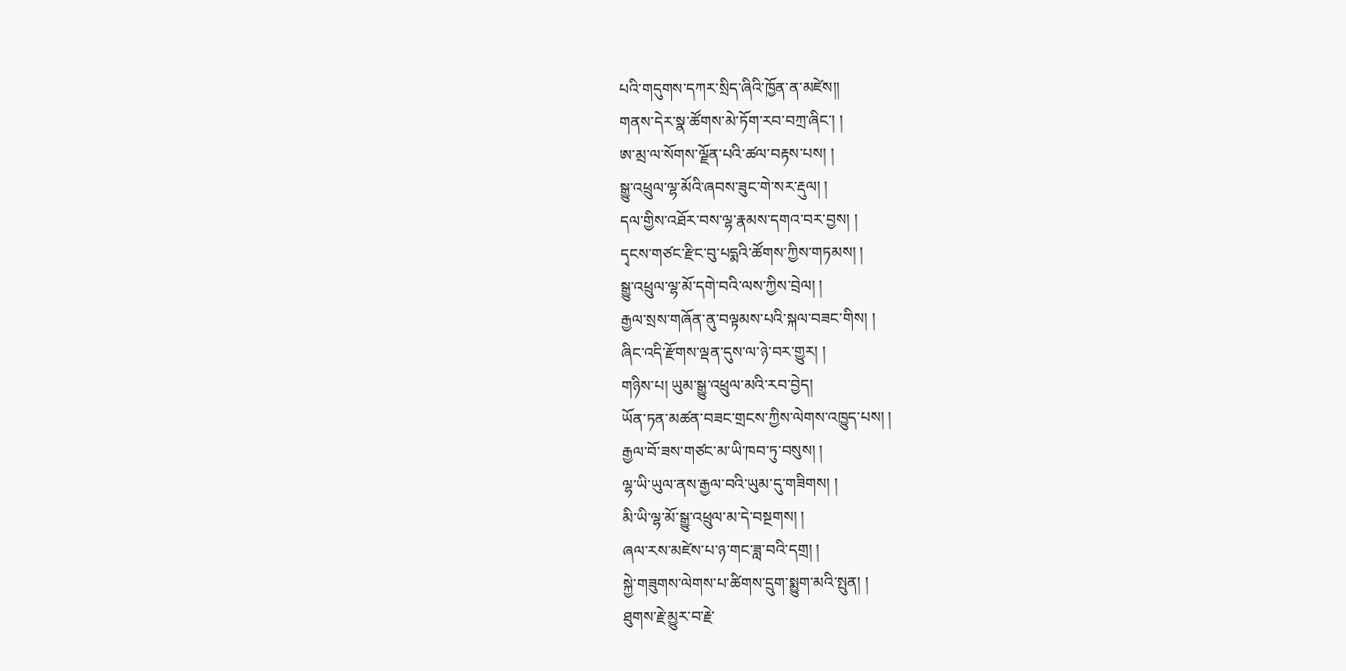པའི་གདུགས་དཀར་སྲིད་ཞིའི་ཁྱོན་ན་མཛེས།།
གནས་དེར་སྣ་ཚོགས་མེ་ཏོག་རབ་བཀྲ་ཞིང་། །
ཨ་མྲ་ལ་སོགས་ལྗོན་པའི་ཚལ་བརྟས་པས། །
སྒྱུ་འཕྲུལ་ལྷ་མོའི་ཞབས་ཟུང་གེ་སར་རྡུལ། །
དལ་གྱིས་འཐོར་བས་ལྷ་རྣམས་དགའ་བར་བྱས། །
དྭངས་གཙང་རྫིང་བུ་པདྨའི་ཚོགས་ཀྱིས་གཏམས། །
སྒྱུ་འཕྲུལ་ལྷ་མོ་དགེ་བའི་ལས་ཀྱིས་བྲེལ། །
རྒྱལ་སྲས་གཞོན་ནུ་བལྟམས་པའི་སྐལ་བཟང་གིས། །
ཞིང་འདི་རྫོགས་ལྡན་དུས་ལ་ཉེ་བར་གྱུར། །
གཉིས་པ། ཡུམ་སྒྱུ་འཕྲུལ་མའི་རབ་བྱེད།
ཡོན་ཏན་མཚན་བཟང་གྲངས་ཀྱིས་ལེགས་འཁྱུད་པས། །
རྒྱལ་བོ་ཟས་གཙང་མ་ཡི་ཁབ་ཏུ་བསུས། །
ལྷ་ཡི་ཡུལ་ནས་རྒྱལ་བའི་ཡུམ་དུ་གཟིགས། །
མི་ཡི་ལྷ་མོ་སྒྱུ་འཕྲུལ་མ་དེ་བསྔགས། །
ཞལ་རས་མཛེས་པ་ཉ་གང་ཟླ་བའི་དགྲ། །
སྐྱེ་གཟུགས་ལེགས་པ་ཚིགས་དྲུག་སྨྱུག་མའི་སྤུན། །
ཐུགས་རྗེ་མྱུར་བ་རྗེ་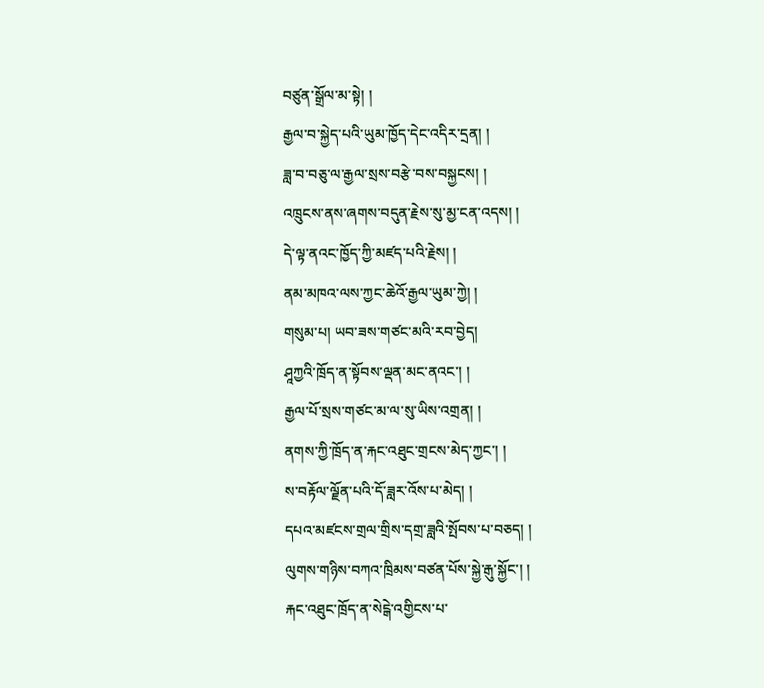བཙུན་སྒྲོལ་མ་སྟེ། །
རྒྱལ་བ་སྐྱེད་པའི་ཡུམ་ཁྱོད་དེང་འདིར་དྲན། །
ཟླ་བ་བཅུ་ལ་རྒྱལ་སྲས་བརྩེ་བས་བསྐྱངས། །
འཁྲུངས་ནས་ཞགས་བདུན་རྗེས་སུ་མྱ་ངན་འདས། །
དེ་ལྟ་ནའང་ཁྱོད་ཀྱི་མཛད་པའི་རྗེས། །
ནམ་མཁའ་ལས་ཀྱང་ཆེའོ་རྒྱལ་ཡུམ་ཀྱེ། །
གསུམ་པ། ཡབ་ཟས་གཙང་མའི་རབ་བྱེད།
ཤཱཀྱའི་ཁྲོད་ན་སྟོབས་ལྡན་མང་ནའང་། །
རྒྱལ་པོ་སྲས་གཙང་མ་ལ་སུ་ཡིས་འགྲན། །
ནགས་ཀྱི་ཁྲོད་ན་རྐང་འཐུང་གྲངས་མེད་ཀྱང་། །
ས་བརྟོལ་ལྗོན་པའི་དོ་ཟླར་འོས་པ་མེད། །
དཔའ་མཛངས་གྲལ་གྲིས་དགྲ་ཟླའི་སྤོབས་པ་བཅད། །
ལུགས་གཉིས་བཀའ་ཁྲིམས་བཙན་པོས་སྐྱེ་རྒུ་སྐྱོང་། །
རྐང་འཐུང་ཁྲོད་ན་སེངྒེ་འགྱིངས་པ་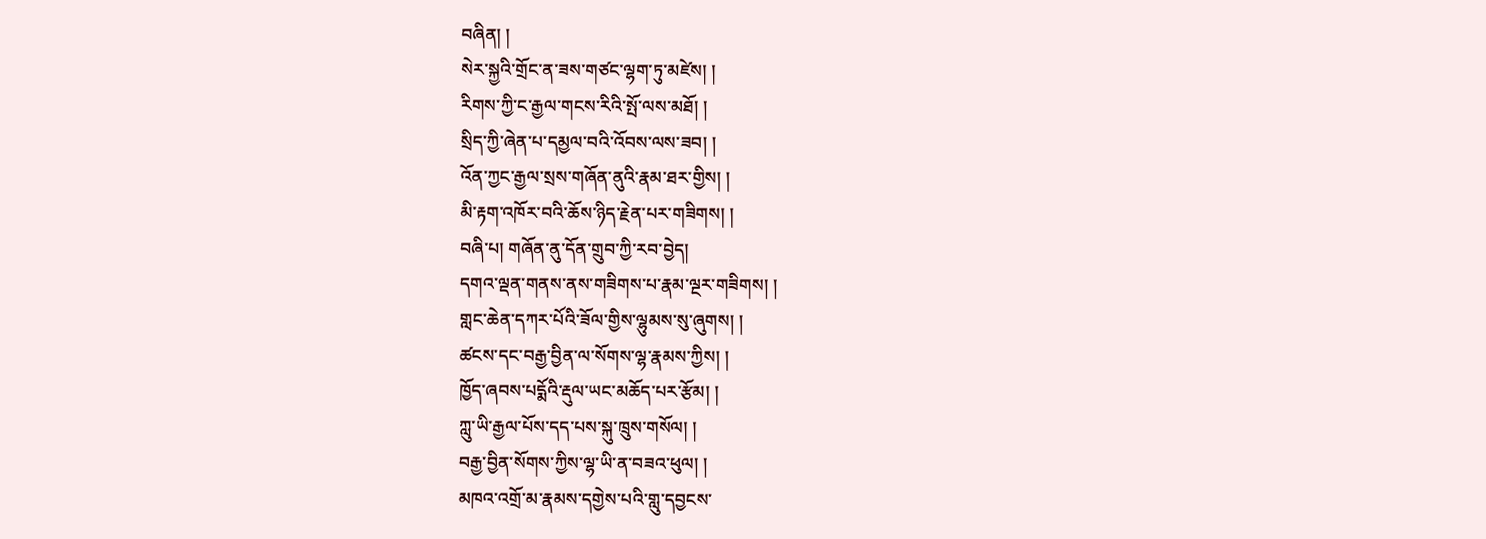བཞིན། །
སེར་སྐྱའི་གྲོང་ན་ཟས་གཙང་ལྷག་ཏུ་མཛེས། །
རིགས་ཀྱི་ང་རྒྱལ་གངས་རིའི་སྤོ་ལས་མཐོ། །
སྲིད་ཀྱི་ཞེན་པ་དམྱལ་བའི་འོབས་ལས་ཟབ། །
འོན་ཀྱང་རྒྱལ་སྲས་གཞོན་ནུའི་རྣམ་ཐར་གྱིས། །
མི་རྟག་འཁོར་བའི་ཆོས་ཉིད་རྗེན་པར་གཟིགས། །
བཞི་པ། གཞོན་ནུ་དོན་གྲུབ་ཀྱི་རབ་བྱེད།
དགའ་ལྡན་གནས་ནས་གཟིགས་པ་རྣམ་ལྔར་གཟིགས། །
གླང་ཆེན་དཀར་པོའི་ཟོལ་གྱིས་ལྷུམས་སུ་ཞུགས། །
ཚངས་དང་བརྒྱ་བྱིན་ལ་སོགས་ལྷ་རྣམས་ཀྱིས། །
ཁྱོད་ཞབས་པདྨོའི་རྡུལ་ཡང་མཆོད་པར་རྩོམ། །
ཀླུ་ཡི་རྒྱལ་པོས་དད་པས་སྐུ་ཁྲུས་གསོལ། །
བརྒྱ་བྱིན་སོགས་ཀྱིས་ལྷ་ཡི་ན་བཟའ་ཕུལ། །
མཁའ་འགྲོ་མ་རྣམས་དགྱེས་པའི་གླུ་དབྱངས་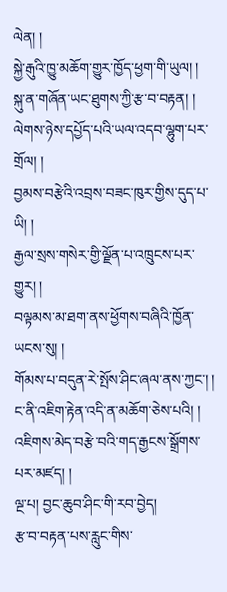ལེན། །
སྐྱེ་རྒུའི་ཁྱུ་མཆོག་གྱུར་ཁྱོད་ཕྱག་གི་ཡུལ། །
སྐུ་ན་གཞོན་ཡང་ཐུགས་ཀྱི་རྩ་བ་བརྟན། །
ལེགས་ཉེས་དཔྱོད་པའི་ཡལ་འདབ་ལྷུག་པར་གྲོལ། །
བྱམས་བརྩེའི་འབྲས་བཟང་ཁུར་གྱིས་དུད་པ་ཡི། །
རྒྱལ་སྲས་གསེར་གྱི་ལྗོན་པ་འཁྲུངས་པར་གྱུར། །
བལྟམས་མ་ཐག་ནས་ཕྱོགས་བཞིའི་ཁྱོན་ཡངས་སུ། །
གོམས་པ་བདུན་རེ་སྤོས་ཤིང་ཞལ་ནས་ཀྱང་། །
ང་ནི་འཇིག་རྟེན་འདི་ན་མཆོག་ཅེས་པའི། །
འཇིགས་མེད་བརྩེ་བའི་གད་རྒྱངས་སྒྲོགས་པར་མཛད། །
ལྔ་པ། བྱང་ཆུབ་ཤིང་གི་རབ་བྱེད།
རྩ་བ་བརྟན་པས་རླུང་གིས་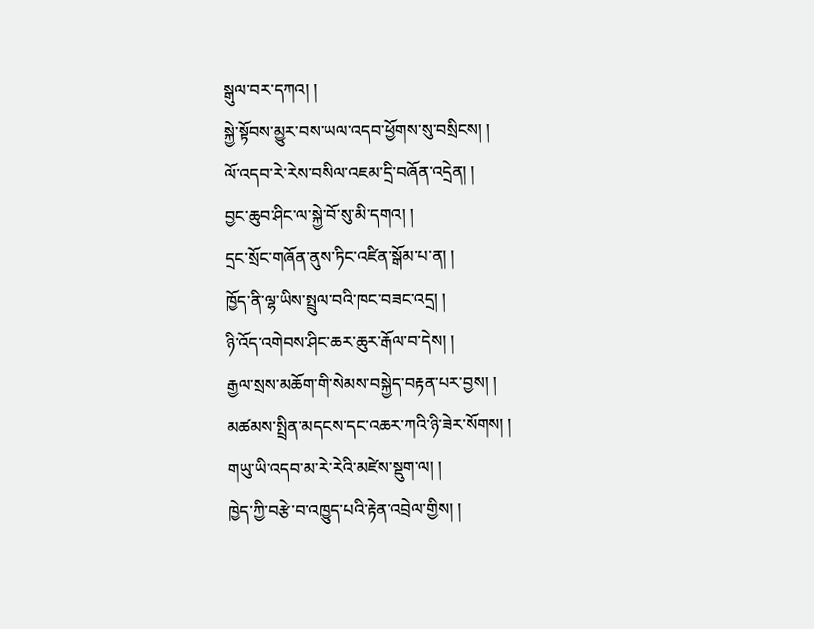སྒུལ་བར་དཀའ། །
སྐྱེ་སྟོབས་མྱུར་བས་ཡལ་འདབ་ཕྱོགས་སུ་བསྲིངས། །
ལོ་འདབ་རེ་རེས་བསིལ་འཇམ་དྲི་བཞོན་འདྲེན། །
བྱང་ཆུབ་ཤིང་ལ་སྐྱེ་བོ་སུ་མི་དགའ། །
དྲང་སྲོང་གཞོན་ནུས་ཏིང་འཛིན་སྒོམ་པ་ན། །
ཁྱོད་ནི་ལྷ་ཡིས་སྤྲུལ་བའི་ཁང་བཟང་འདྲ། །
ཉི་འོད་འགེབས་ཤིང་ཆར་ཆུར་རྒོལ་བ་དེས། །
རྒྱལ་སྲས་མཆོག་གི་སེམས་བསྐྱེད་བརྟན་པར་བྱས། །
མཚམས་སྤྲིན་མདངས་དང་འཆར་ཀའི་ཉི་ཟེར་སོགས། །
གཡུ་ཡི་འདབ་མ་རེ་རེའི་མཛེས་སྡུག་ལ། །
ཁྱེད་ཀྱི་བརྩེ་བ་འཁྱུད་པའི་རྟེན་འབྲེལ་གྱིས། །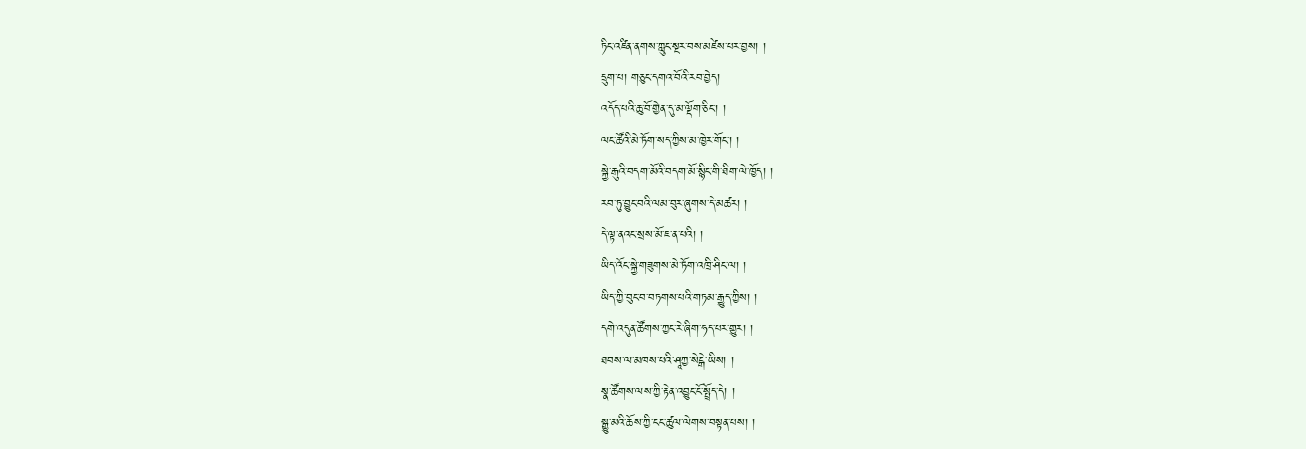ཏིང་འཛིན་ནགས་ཀླུང་སྔར་བས་མཛེས་པར་བྱས། །
དྲུག་པ། གཅུང་དགའ་བོའི་རབ་བྱེད།
འདོད་པའི་ཆུ་བོ་གྱེན་དུ་མ་ལྡོག་ཅིང་། །
ལང་ཚོའི་མེ་ཏོག་སད་ཀྱིས་མ་ཁྱེར་གོང་། །
སྐྱེ་རྒུའི་བདག་མོའི་བདག་མོ་སྙིང་གི་ཐིག་ལེ་ཁྱོད། །
རབ་ཏུ་བྱུང་བའི་ལམ་བུར་ཞུགས་དེ་མཚར། །
དེ་ལྟ་ནའང་སྲས་མོ་ཇ་ན་པའི། །
ཡིད་འོང་སྐྱེ་གཟུགས་མེ་ཏོག་འཁྲི་ཤིང་ལ། །
ཡིད་ཀྱི་བུང་བ་བཏགས་པའི་གཏམ་རྒྱུད་ཀྱིས། །
དགེ་འདུན་ཚོགས་ཀྱང་རེ་ཞིག་ཧད་པར་གྱུར། །
ཐབས་ལ་མཁས་པའི་ཤཱཀྱ་སེངྒེ་ཡིས། །
སྣ་ཚོགས་ལས་ཀྱི་རྟེན་འབྱུང་ངོ་སྤྲོད་དེ། །
སྒྱུ་མའི་ཆོས་ཀྱི་ངང་ཚུལ་ལེགས་བསྟན་པས། །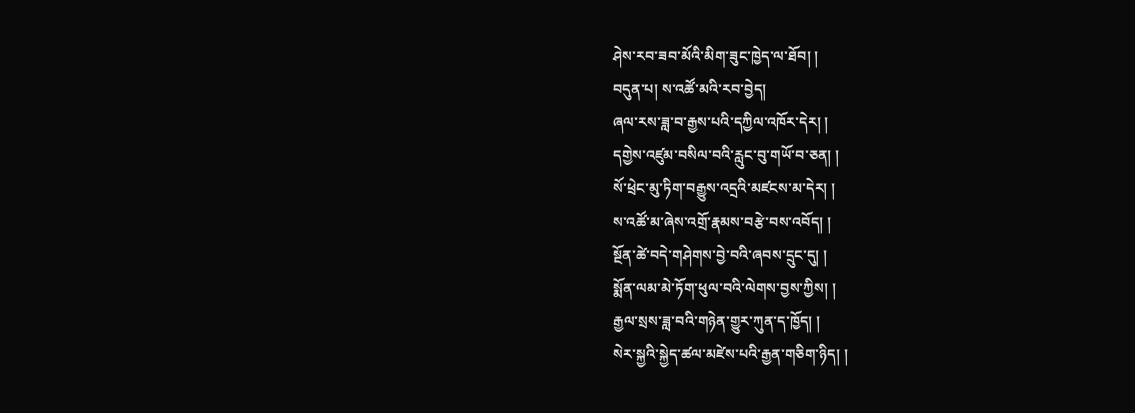ཤེས་རབ་ཟབ་མོའི་མིག་ཟུང་ཁྱེད་ལ་ཐོབ། །
བདུན་པ། ས་འཚོ་མའི་རབ་བྱེད།
ཞལ་རས་ཟླ་བ་རྒྱས་པའི་དཀྱིལ་འཁོར་དེར། །
དགྱེས་འཛུམ་བསིལ་བའི་རླུང་བུ་གཡོ་བ་ཅན། །
སོ་ཕྲེང་མུ་ཏིག་བརྒྱུས་འདྲའི་མཛངས་མ་དེར། །
ས་འཚོ་མ་ཞེས་འགྲོ་རྣམས་བརྩེ་བས་འབོད། །
སྔོན་ཚེ་བདེ་གཤེགས་བྱེ་བའི་ཞབས་དྲུང་དུ། །
སྨོན་ལམ་མེ་ཏོག་ཕུལ་བའི་ལེགས་བྱས་ཀྱིས། །
རྒྱལ་སྲས་ཟླ་བའི་གཉེན་གྱུར་ཀུན་ད་ཁྱོད། །
སེར་སྐྱའི་སྐྱེད་ཚལ་མཛེས་པའི་རྒྱན་གཅིག་ཉིད། །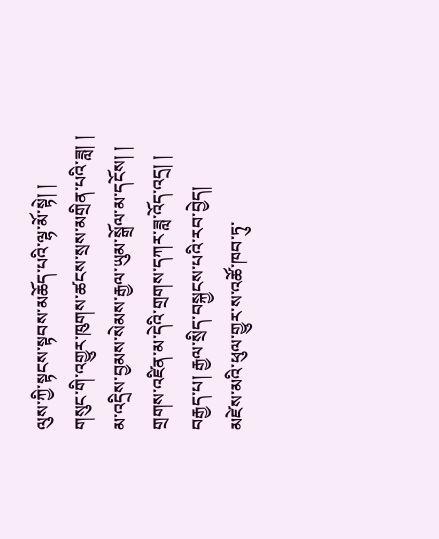ལུས་ཀྱི་སྟངས་སྟབས་མཆོད་པའི་ལྷ་མོ་སྟེ། །
གསུང་གི་འགྱུར་ཁུགས་ཚངས་སྲས་མགྲིན་པའི་ཟླ། །
མ་འདྲིས་བྱམས་སེམས་རྒྱལ་ཡུམ་སྒྲོལ་མ་དངོས། །
གྲགས་འཛིན་མ་དེའི་གྲགས་དཀར་ཟླ་འོད་འདྲ། །
བརྒྱད་པ། རྒྱལ་སྲིད་བསྐྱངས་པའི་རབ་བྱེད།
མཛེས་མའི་ཕུལ་གྱུར་ས་འཚོ་ཁབ་ཏུ་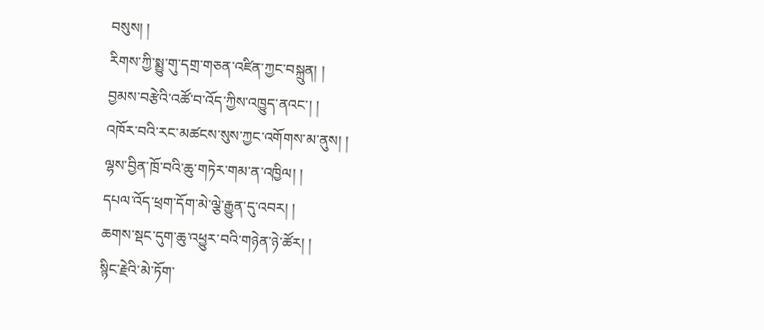བསུས། །
རིགས་ཀྱི་སྨྱུ་གུ་དགྲ་གཅན་འཛིན་ཀྱང་བསྐྲུན། །
བྱམས་བརྩེའི་འཚོ་བ་འོད་ཀྱིས་འཁྱུད་ནའང་། །
འཁོར་བའི་རང་མཚངས་སུས་ཀྱང་འགོགས་མ་ནུས། །
ལྷས་བྱིན་ཁྲོ་བའི་ཆུ་གཏེར་གམ་ན་འཁྱིལ། །
དཔལ་འོད་ཕྲག་དོག་མེ་ལྕེ་རྒྱུན་དུ་འབར། །
ཆགས་སྡང་དུག་ཆུ་འཕྱུར་བའི་གཉེན་ཉེ་ཚོར། །
སྙིང་རྗེའི་མེ་ཏོག་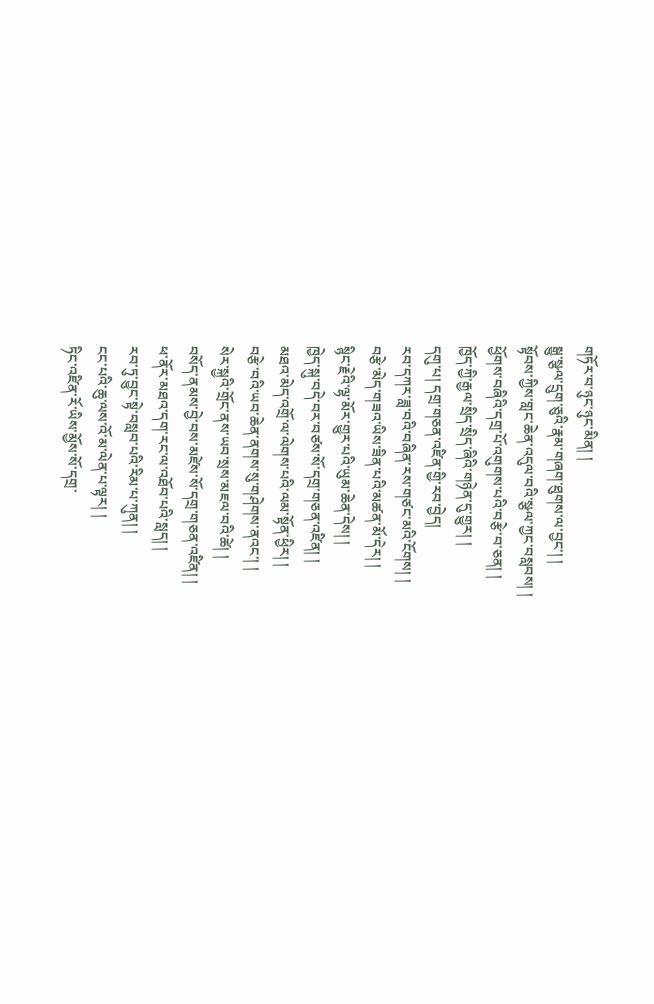གཏོར་བ་ཉུང་ཉུང་མིན། །
སྒྱུ་སྩལ་དྲུག་ཅུའི་རྣམ་གཞག་ཐུགས་ལ་བྱང་། །
སྟོབས་ཀྱིས་གླང་ཆེན་འདུལ་བའི་སྩལ་ཀྱང་བསླབས། །
ཕྱོགས་བཞིའི་དགྲ་པོ་འགུགས་པའི་བརྩེ་བ་ཅན། །
ཁྱོད་ཀྱི་རྒྱལ་སྲིད་སྲིད་ཞིའི་གཉེན་དུ་གྱུར། །
དགུ་པ། དགྲ་གཅན་འཛིན་གྱི་རབ་བྱེད།
རབ་དཀར་ཟླ་བའི་བཞིན་རས་གཙང་མའི་ངོགས། །
བརྩེ་མེད་གཟའ་ཡིས་ཟིན་པའི་མཚན་མོ་དེར། །
སྙིང་རྗེའི་ལྷ་མོར་གྱུར་པའི་ཡུམ་ཆེན་དེས། །
ཁྱེད་སྐུ་བདེ་བར་བཙས་སོ་དགྲ་གཅན་འཛིན། །
མཐའ་མེད་འགྲོ་ལ་ལེགས་པའི་ལམ་སྟོན་ཕྱིར། །
བརྩེ་བའི་ཡབ་ཆེན་ནགས་སུ་གཤེགས་ནའང་། །
སེར་སྐྱའི་གྲོང་ནས་ཡབ་སྲས་མཇལ་བའི་ཚེ། །
བསོད་ནམས་བྱེ་བས་མཛེས་སོ་དགྲ་གཅན་འཛིན། །
ཕ་ནོར་མཐའ་དག་རང་ལ་འཐོབ་པའི་སླད། །
རབ་ཏུ་བྱུང་སྟེ་བསླབ་པའི་རིམ་པ་ཀུན། །
ངང་པའི་ཆུ་ལས་འོ་མ་ལེན་པ་ལྟར། །
ཏིང་འཛིན་རོ་ཡིས་མྱོས་སོ་དགྲ་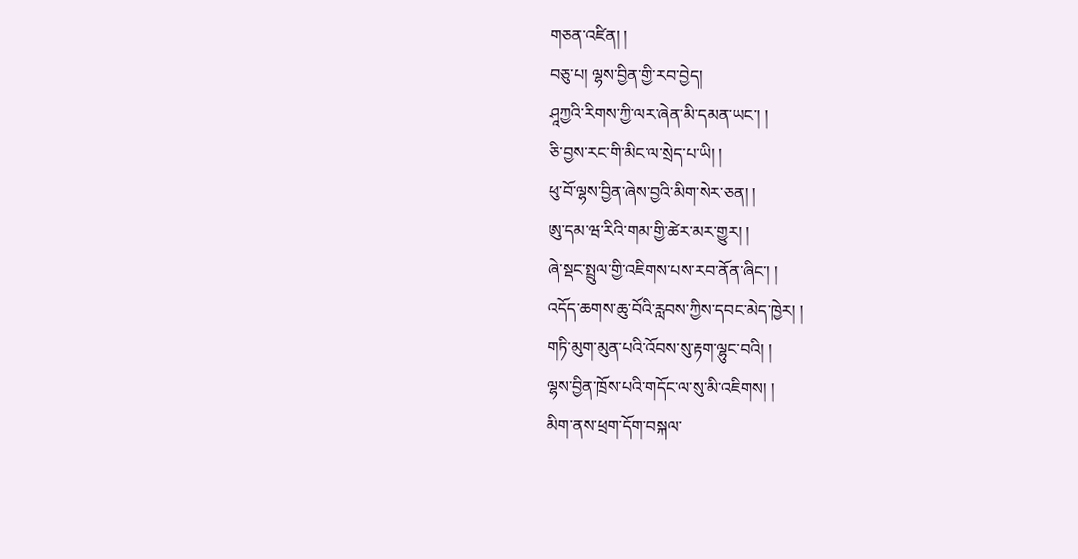གཅན་འཛིན། །
བཅུ་པ། ལྷས་བྱིན་གྱི་རབ་བྱེད།
ཤཱཀྱའི་རིགས་ཀྱི་ལར་ཞེན་མི་དམན་ཡང་། །
ཅི་བྱས་རང་གི་མིང་ལ་སྲེད་པ་ཡི། །
ཕུ་བོ་ལྷས་བྱིན་ཞེས་བྱའི་མིག་སེར་ཅན། །
ཨུ་དམ་ཝ་རིའི་གམ་གྱི་ཚེར་མར་གྱུར། །
ཞེ་སྡང་སྤྲུལ་གྱི་འཇིགས་པས་རབ་ནོན་ཞིང་། །
འདོད་ཆགས་ཆུ་བོའི་རླབས་ཀྱིས་དབང་མེད་ཁྱེར། །
གཏི་མུག་མུན་པའི་འོབས་སུ་རྟག་ལྷུང་བའི། །
ལྷས་བྱིན་ཁྲོས་པའི་གདོང་ལ་སུ་མི་འཇིགས། །
མིག་ནས་ཕྲག་དོག་བསྐལ་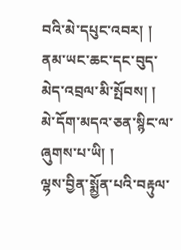བའི་མེ་དཔུང་འབར། །
ནམ་ཡང་ཆང་དང་བུད་མེད་འབྲལ་མི་སྤོབས། །
མེ་དོག་མདའ་ཅན་སྙིང་ལ་ཞུགས་པ་ཡི། །
ལྷས་བྱིན་སྨྱོན་པའི་བརྟུལ་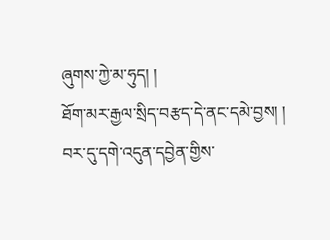ཞུགས་ཀྱེ་མ་ཧུད། །
ཐོག་མར་རྒྱལ་སྲིད་བརྩད་དེ་ནང་དམེ་བྱས། །
བར་དུ་དགེ་འདུན་དབྱེན་གྱིས་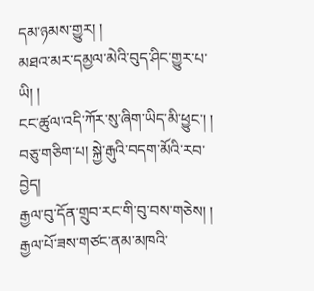དམ་ཉམས་གྱུར། །
མཐའ་མར་དམྱལ་མེའི་བུད་ཤིང་གྱུར་པ་ཡི། །
ངང་ཚུལ་འདི་ཀོར་སུ་ཞིག་ཡིད་མི་ཕྱུང་། །
བཅུ་གཅིག་པ། སྐྱེ་རྒུའི་བདག་མོའི་རབ་བྱེད།
རྒྱལ་བུ་དོན་གྲུབ་རང་གི་བུ་བས་གཅེས། །
རྒྱལ་པོ་ཟས་གཙང་ནམ་མཁའི་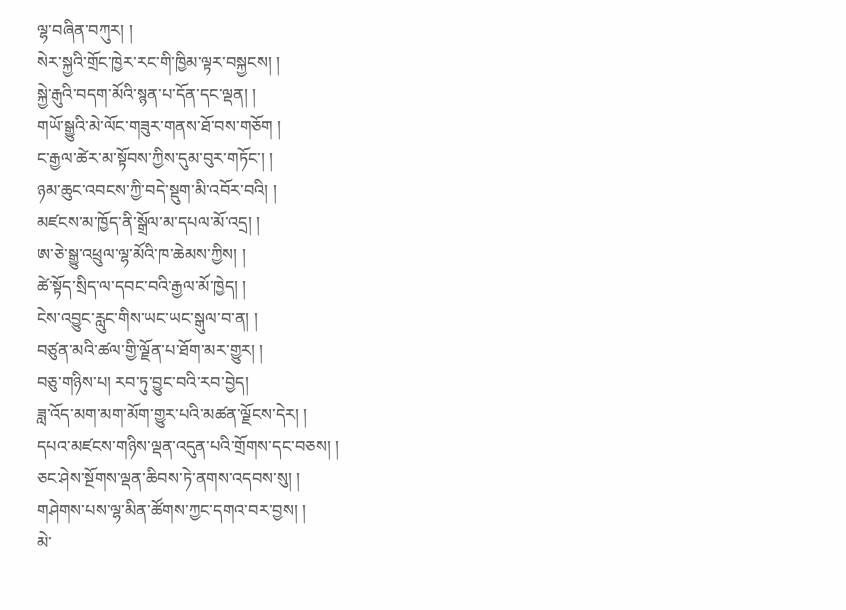ལྷ་བཞིན་བཀུར། །
སེར་སྐྱའི་གྲོང་ཁྱེར་རང་གི་ཁྱིམ་ལྟར་བསྐྱངས། །
སྐྱེ་རྒུའི་བདག་མོའི་སྙན་པ་དོན་དང་ལྡན། །
གཡོ་སྒྱུའི་མེ་ལོང་གཟུར་གནས་ཐོ་བས་གཅོག །
ང་རྒྱལ་ཚེར་མ་སྟོབས་ཀྱིས་དུམ་བུར་གཏོང་། །
ཉམ་ཆུང་འབངས་ཀྱི་བདེ་སྡུག་མི་འབོར་བའི། །
མཛངས་མ་ཁྱོད་ནི་སྒྲོལ་མ་དཔལ་མོ་འདྲ། །
ཨ་ཅེ་སྒྱུ་འཕྲུལ་ལྷ་མོའི་ཁ་ཆེམས་ཀྱིས། །
ཚེ་སྟོད་སྲིད་ལ་དབང་བའི་རྒྱལ་མོ་ཁྱེད། །
ངེས་འབྱུང་རླུང་གིས་ཡང་ཡང་སྒུལ་བ་ན། །
བཙུན་མའི་ཚལ་གྱི་ལྗོན་པ་ཐོག་མར་གྱུར། །
བཅུ་གཉིས་པ། རབ་ཏུ་བྱུང་བའི་རབ་བྱེད།
ཟླ་འོད་མག་མག་མོག་གྱུར་པའི་མཚན་ལྗོངས་དེར། །
དཔའ་མཛངས་གཉིས་ལྡན་འདུན་པའི་གྲོགས་དང་བཅས། །
ཅང་ཤེས་སྔོགས་ལྡན་ཆིབས་ཏེ་ནགས་འདབས་སུ། །
གཤེགས་པས་ལྷ་མིན་ཚོགས་ཀྱང་དགའ་བར་བྱས། །
མེ་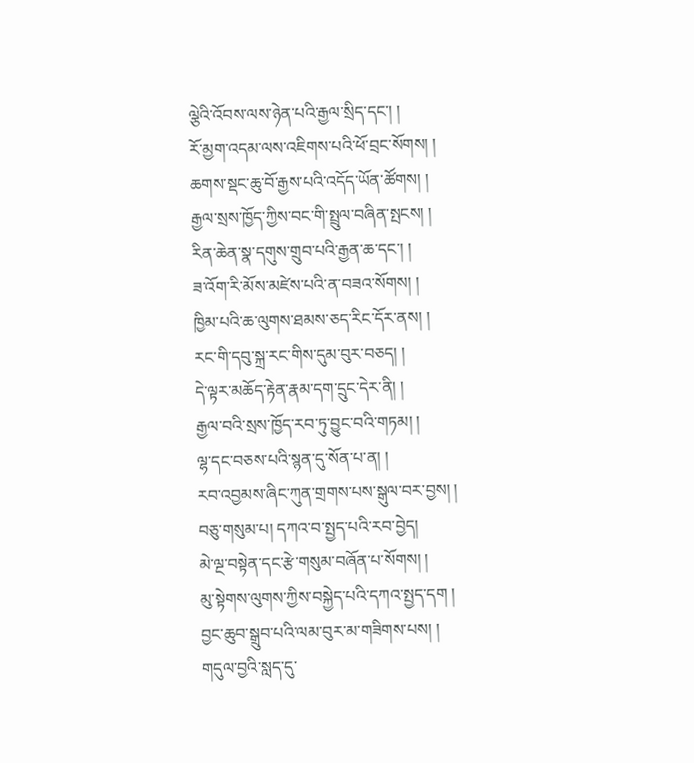ལྕེའི་འོབས་ལས་ཉེན་པའི་རྒྱལ་སྲིད་དང་། །
རོ་མྱག་འདམ་ལས་འཇིགས་པའི་ཕོ་བྲང་སོགས། །
ཆགས་སྡང་ཆུ་བོ་རྒྱས་པའི་འདོད་ཡོན་ཚོགས། །
རྒྱལ་སྲས་ཁྱོད་ཀྱིས་བང་གི་སྤྲུལ་བཞིན་སྤངས། །
རིན་ཆེན་སྣ་དགུས་གྲུབ་པའི་རྒྱན་ཆ་དང་། །
ཟ་འོག་རི་མོས་མཛེས་པའི་ན་བཟའ་སོགས། །
ཁྱིམ་པའི་ཆ་ལུགས་ཐམས་ཅད་རིང་དོར་ནས། །
རང་གི་དབུ་སྐྲ་རང་གིས་དུམ་བུར་བཅད། །
དེ་ལྟར་མཆོད་རྟེན་རྣམ་དག་དྲུང་དེར་ནི། །
རྒྱལ་བའི་སྲས་ཁྱོད་རབ་ཏུ་བྱུང་བའི་གཏམ། །
ལྷ་དང་བཅས་པའི་སྙན་དུ་སོན་པ་ན། །
རབ་འབྱམས་ཞིང་ཀུན་གྲགས་པས་སྒུལ་བར་བྱས། །
བཅུ་གསུམ་པ། དཀའ་བ་སྤྱད་པའི་རབ་བྱེད།
མེ་ལྔ་བསྟེན་དང་རྩེ་གསུམ་བཞོན་པ་སོགས། །
མུ་སྟེགས་ལུགས་ཀྱིས་བསྐྱེད་པའི་དཀའ་སྤྱད་དག །
བྱང་ཆུབ་སྒྲུབ་པའི་ལམ་བུར་མ་གཟིགས་པས། །
གདུལ་བྱའི་སླད་དུ་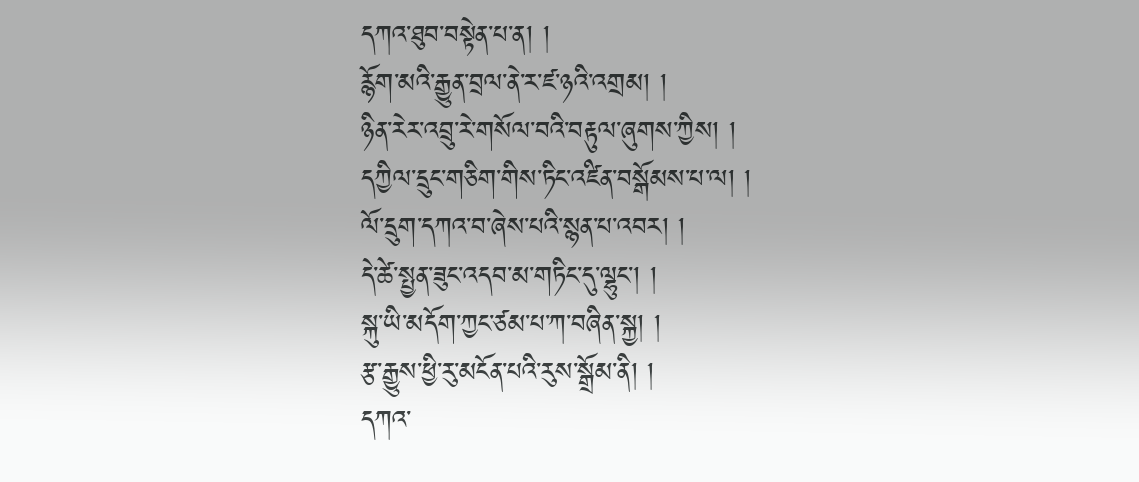དཀའ་ཐུབ་བསྟེན་པ་ན། །
རྙོག་མའི་རྒྱུན་བྲལ་ནེ་ར་ཛ་ཉའི་འགྲམ། །
ཉིན་རེར་འབྲུ་རེ་གསོལ་བའི་བརྟུལ་ཞུགས་ཀྱིས། །
དཀྱིལ་དྲུང་གཅིག་གིས་ཏིང་འཛིན་བསྒོམས་པ་ལ། །
ལོ་དྲུག་དཀའ་བ་ཞེས་པའི་སྙན་པ་འབར། །
དེ་ཚེ་སྤྱན་ཟུང་འདབ་མ་གཏིང་དུ་ལྷུང་། །
སྐུ་ཡི་མདོག་ཀྱང་ཙམ་པ་ཀ་བཞིན་སྐྱ། །
རྩ་རྒྱུས་ཕྱི་རུ་མངོན་པའི་རུས་སྒྲོམ་ནི། །
དཀའ་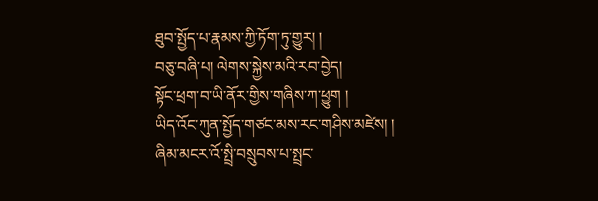ཐུབ་སྤྱོད་པ་རྣམས་ཀྱི་ཏོག་ཏུ་གྱུར། །
བཅུ་བཞི་པ། ལེགས་སྐྱེས་མའི་རབ་བྱེད།
སྟོང་ཕྲག་བ་ཡི་ནོར་གྱིས་གཞིས་ཀ་ཕྱུག །
ཡིད་འོང་ཀུན་སྤྱོད་གཙང་མས་རང་གཤིས་མཛེས། །
ཞིམ་མངར་འོ་སྤྲི་བསྲུབས་པ་སྤྲང་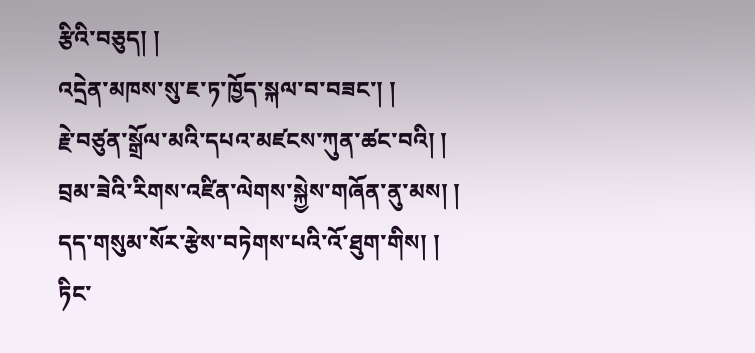རྩིའི་བཅུད། །
འདྲེན་མཁས་སུ་ཇ་ཏ་ཁྱོད་སྐལ་བ་བཟང་། །
རྗེ་བཙུན་སྒྲོལ་མའི་དཔའ་མཛངས་ཀུན་ཚང་བའི། །
བྲམ་ཟེའི་རིགས་འཛིན་ལེགས་སྐྱེས་གཞོན་ནུ་མས། །
དད་གསུམ་སོར་རྩེས་བཏེགས་པའི་འོ་ཐུག་གིས། །
ཏིང་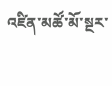འཛིན་མཚོ་མོ་སྔར་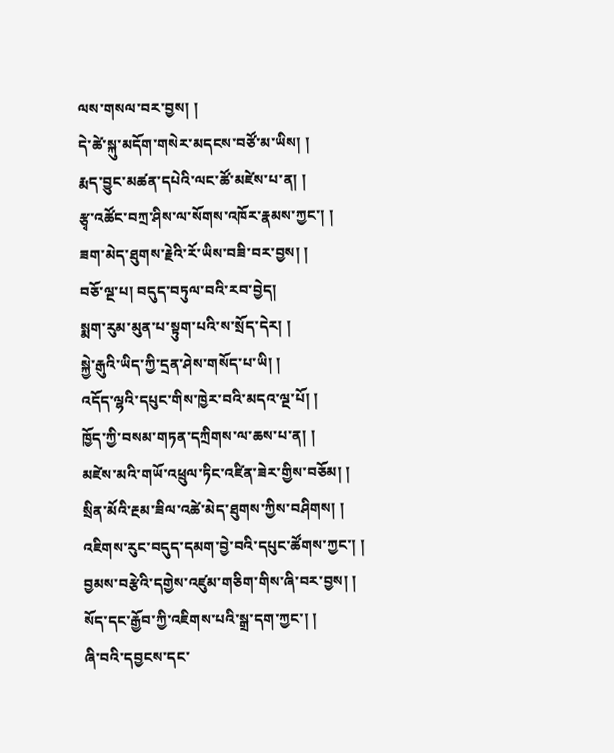ལས་གསལ་བར་བྱས། །
དེ་ཚེ་སྐུ་མདོག་གསེར་མདངས་བཙོ་མ་ཡིས། །
རྨད་བྱུང་མཚན་དཔེའི་ལང་ཚོ་མཛེས་པ་ན། །
རྩྭ་འཚོང་བཀྲ་ཤིས་ལ་སོགས་འཁོར་རྣམས་ཀྱང་། །
ཟག་མེད་ཐུགས་རྗེའི་རོ་ཡིས་བཟི་བར་བྱས། །
བཅོ་ལྔ་པ། བདུད་བཏུལ་བའི་རབ་བྱེད།
སྨག་རུམ་མུན་པ་སྟུག་པའི་ས་སྲོད་དེར། །
སྐྱེ་རྒུའི་ཡིད་ཀྱི་དྲན་ཤེས་གསོད་པ་ཡི། །
འདོད་ལྷའི་དཔུང་གིས་ཁྱེར་བའི་མདའ་ལྔ་པོ། །
ཁྱོད་ཀྱི་བསམ་གཏན་དཀྲིགས་ལ་ཆས་པ་ན། །
མཛེས་མའི་གཡོ་འཕྲུལ་ཏིང་འཛིན་ཟེར་གྱིས་བཅོམ། །
སྲིན་མོའི་རྔམ་ཟིལ་འཚེ་མེད་ཐུགས་ཀྱིས་བཤིགས། །
འཇིགས་རུང་བདུད་དམག་བྱེ་བའི་དཔུང་ཚོགས་ཀྱང་། །
བྱམས་བརྩེའི་དགྱེས་འཛུམ་གཅིག་གིས་ཞི་བར་བྱས། །
སོད་དང་རྒྱོབ་ཀྱི་འཇིགས་པའི་སྒྲ་དག་ཀྱང་། །
ཞི་བའི་དབྱངས་དང་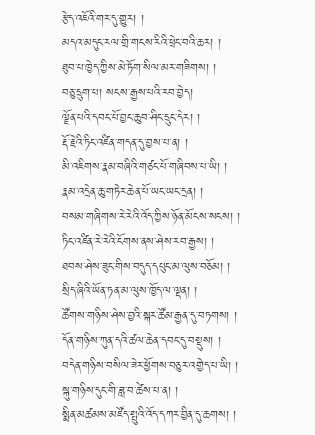རྩེད་འཇོའི་གར་དུ་གྱུར། །
མདའ་མདུང་རལ་གྲི་གངས་རིའི་ཕྲེང་བའི་ཆར། །
ཐུབ་པ་ཁྱེད་ཀྱིས་མེ་ཏོག་སིལ་མར་གཟིགས། །
བཅུ་དྲུག་པ། སངས་རྒྱས་པའི་རབ་བྱེད།
ལྗོན་པའི་དབང་པོ་བྱང་ཆུབ་ཤིང་དྲུང་དེར། །
རྡོ་རྗེའི་ཏིང་འཛིན་གདན་དུ་བྱས་པ་ན། །
མི་འཇིགས་རྣམ་བཞིའི་གཙང་པོ་གཞིབས་པ་ཡི། །
རྣམ་འདྲེན་ཆུ་གཏེར་ཆེན་པོ་ཡང་ཡང་དྲན། །
བསམ་གཞིགས་རེ་རེའི་འོད་ཀྱིས་ཉོན་མོངས་སངས། །
ཏིང་འཛིན་རེ་རེའི་ངོགས་ནས་ཤེས་རབ་རྒྱས། །
ཐབས་ཤེས་ཟུང་གིས་བདུད་དཔུང་མ་ལུས་བཅོམ། །
སྲིད་ཞིའི་ཡོན་ཏན་མ་ལུས་ཁྱོད་ལ་ལྡན། །
ཚོགས་གཉིས་ཤེས་བྱའི་སྐར་ཚོམ་རྒྱན་དུ་བཏགས། །
དོན་གཉིས་ཀུན་དའི་ཚལ་ཆེན་དབང་དུ་བསྡུས། །
བདེན་གཉིས་བསིལ་ཟེར་ཕྱོགས་བཅུར་འགྱེད་པ་ཡི། །
སྐུ་གཉིས་དུང་གི་ཟླ་བ་ཚེས་པ་ན། །
སྨིན་མཚམས་མཛོད་སྤུའི་འོད་དཀར་བྱིན་དུ་ཆགས། །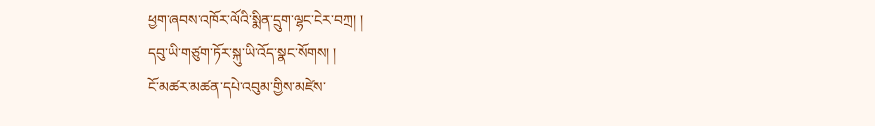ཕྱག་ཞབས་འཁོར་ལོའི་སྨིན་དྲུག་ལྷང་ངེར་བཀྲ། །
དབུ་ཡི་གཙུག་ཏོར་སྐུ་ཡི་འོད་སྣང་སོགས། །
ངོ་མཚར་མཚན་དཔེ་འབུམ་གྱིས་མཛེས་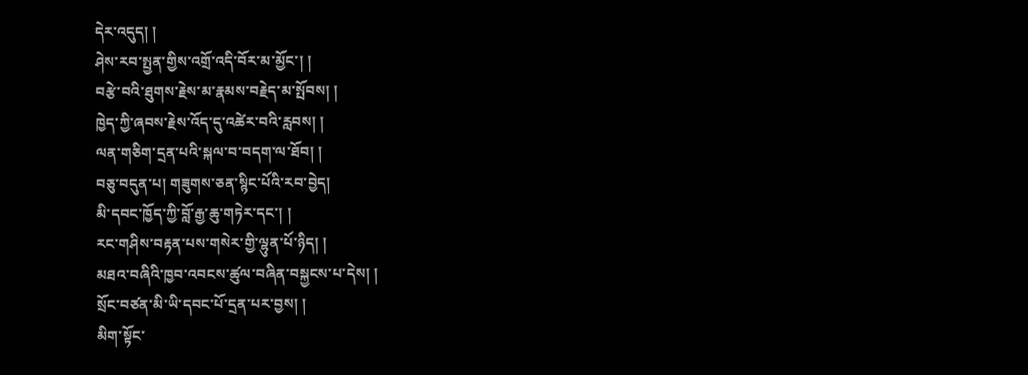དེར་འདུད། །
ཤེས་རབ་སྤྱན་གྱིས་འགྲོ་འདི་བོར་མ་མྱོང་། །
བརྩེ་བའི་ཐུགས་རྗེས་མ་རྣམས་བརྗེད་མ་སྤོབས། །
ཁྱེད་ཀྱི་ཞབས་རྗེས་འོད་དུ་འཚེར་བའི་རླབས། །
ལན་གཅིག་དྲན་པའི་སྐལ་བ་བདག་ལ་ཐོབ། །
བཅུ་བདུན་པ། གཟུགས་ཅན་སྙིང་པོའི་རབ་བྱེད།
མི་དབང་ཁྱོད་ཀྱི་བློ་རྒྱ་ཆུ་གཏེར་དང་། །
རང་གཤིས་བརྟན་པས་གསེར་གྱི་ལྷུན་པོ་ཉིད། །
མཐའ་བཞིའི་ཁྱབ་འབངས་ཚུལ་བཞིན་བསྐྱངས་པ་དེས། །
སྲོང་བཙན་མི་ཡི་དབང་པོ་དྲན་པར་བྱས། །
མིག་སྟོང་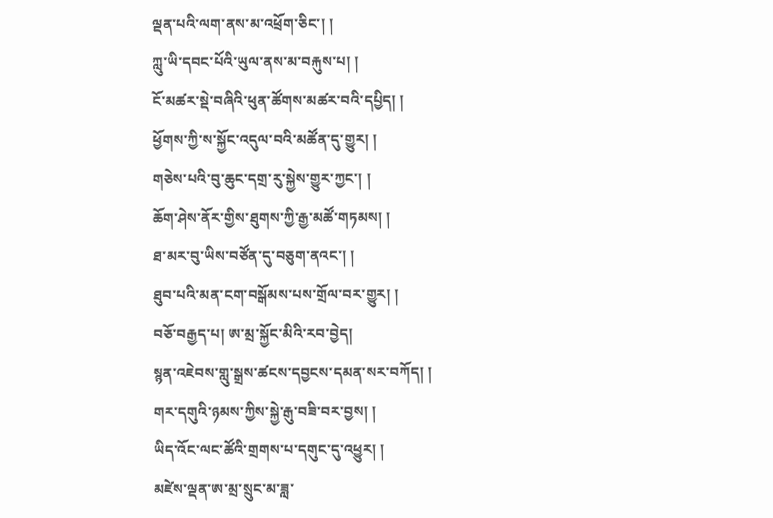ལྡན་པའི་ལག་ནས་མ་འཕྲོག་ཅིང་། །
ཀླུ་ཡི་དབང་པོའི་ཡུལ་ནས་མ་བརྐུས་པ། །
ངོ་མཚར་སྡེ་བཞིའི་ཕུན་ཚོགས་མཚར་བའི་དཔྱིད། །
ཕྱོགས་ཀྱི་ས་སྐྱོང་འདུལ་བའི་མཚོན་དུ་གྱུར། །
གཅེས་པའི་བུ་ཆུང་དགྲ་རུ་སྐྱེས་གྱུར་ཀྱང་། །
ཆོག་ཤེས་ནོར་གྱིས་ཐུགས་ཀྱི་རྒྱ་མཚོ་གཏམས། །
ཐ་མར་བུ་ཡིས་བཙོན་དུ་བཅུག་ནའང་། །
ཐུབ་པའི་མན་ངག་བསྒོམས་པས་གྲོལ་བར་གྱུར། །
བཅོ་བརྒྱད་པ། ཨ་མྲ་སྐྱོང་མིའི་རབ་བྱེད།
སྙན་འཇེབས་གླུ་སྒྲས་ཚངས་དབྱངས་དམན་སར་བཀོད། །
གར་དགུའི་ཉམས་ཀྱིས་སྐྱེ་རྒུ་བཟི་བར་བྱས། །
ཡིད་འོང་ལང་ཚོའི་གྲགས་པ་དགུང་དུ་འཕྱུར། །
མཛེས་ལྡན་ཨ་མྲ་སྲུང་མ་ཟླ་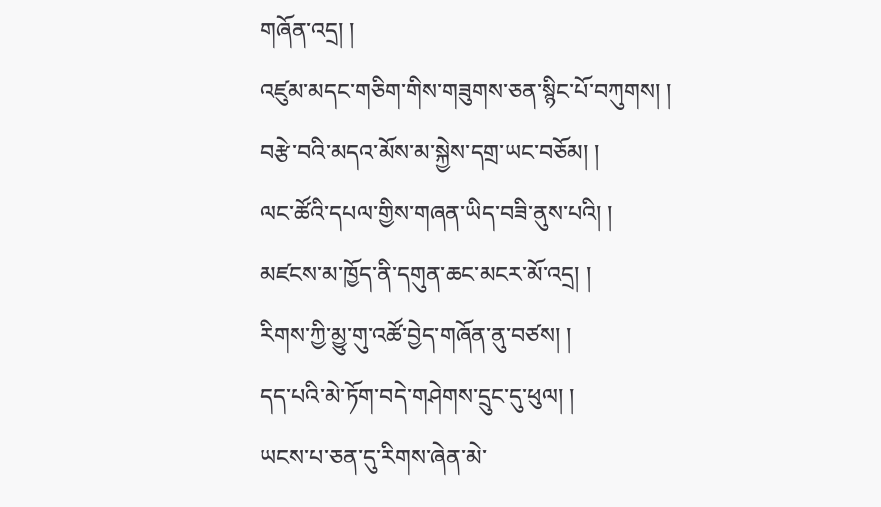གཞོན་འདྲ། །
འཛུམ་མདང་གཅིག་གིས་གཟུགས་ཅན་སྙིང་པོ་བཀུགས། །
བརྩེ་བའི་མདའ་མོས་མ་སྐྱེས་དགྲ་ཡང་བཅོམ། །
ལང་ཚོའི་དཔལ་གྱིས་གཞན་ཡིད་བཟི་ནུས་པའི། །
མཛངས་མ་ཁྱོད་ནི་དགུན་ཆང་མངར་མོ་འདྲ། །
རིགས་ཀྱི་མྱུ་གུ་འཚོ་བྱེད་གཞོན་ནུ་བཙས། །
དད་པའི་མེ་ཏོག་བདེ་གཤེགས་དྲུང་དུ་ཕུལ། །
ཡངས་པ་ཅན་དུ་རིགས་ཞེན་མེ་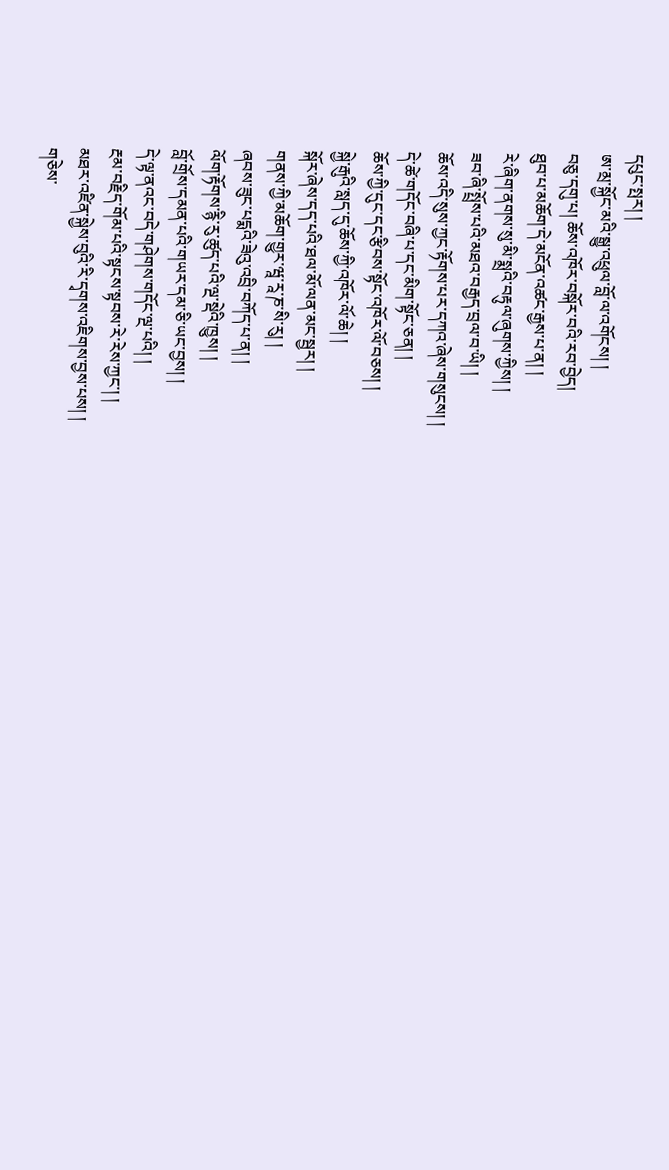དཔུང་སྤར། །
ཨ་མྲ་སྐྱོང་མའི་སྒྱུ་འཕྲུལ་བློ་ལ་འགོངས། །
བཅུ་དགུ་པ། ཆོས་འཁོར་བསྐོར་བའི་རབ་བྱེད།
ཐུབ་པ་མཆོག་དེ་མངོན་འཚང་རྒྱས་པ་ན། །
རེ་ཞིག་ནགས་སུ་མི་སྨྲའི་བརྟུལ་ཞུགས་ཀྱིས། །
ཟབ་ཞི་སྤྲོས་པའི་མཐའ་བརྒྱད་བྲལ་བ་ཡི། །
ཆོས་འདི་སུས་ཀྱང་རྟོགས་པར་དཀའ་ཞེས་གསུངས། །
དེ་ཚེ་གདོང་བཞི་པ་དང་མིག་སྟོང་ཅན། །
ཆོས་ཀྱི་དུང་དང་རྩིབས་སྟོང་འཁོར་ལོ་བཅས། །
སྐྱེ་རྒུའི་སླད་དུ་ཆོས་ཀྱི་འཁོར་ལོ་ཆེ། །
སྐོར་ཞེས་དད་པའི་ཐལ་མོ་ལན་མང་སྦྱར། །
གནས་ཀྱི་མཆོག་གྱུར་ཝཱ་རཱ་ཎ་སི་རུ། །
ཞབས་ཟུང་པདྨའི་ཟེའུ་འབྲི་བཀོད་པ་ན། །
ལོག་རྟོགས་རྙི་རུ་ཚུད་པའི་ལྔ་སྡེའི་ཁྱུས། །
བློ་གྲོས་དམན་པའི་གཡར་དམ་ཅི་ཡང་བྱས། །
དེ་ལྟ་ནའང་བདེ་གཤེགས་གདོང་ལྔ་པའི། །
རྔམ་བརྗིད་གོམ་པའི་སྟངས་སྟབས་རེ་རེས་ཀྱང་། །
མཐར་འཛིན་སྐྱེས་བུའི་རི་དྭགས་འཇིགས་བྱས་པས། །
གཅེས་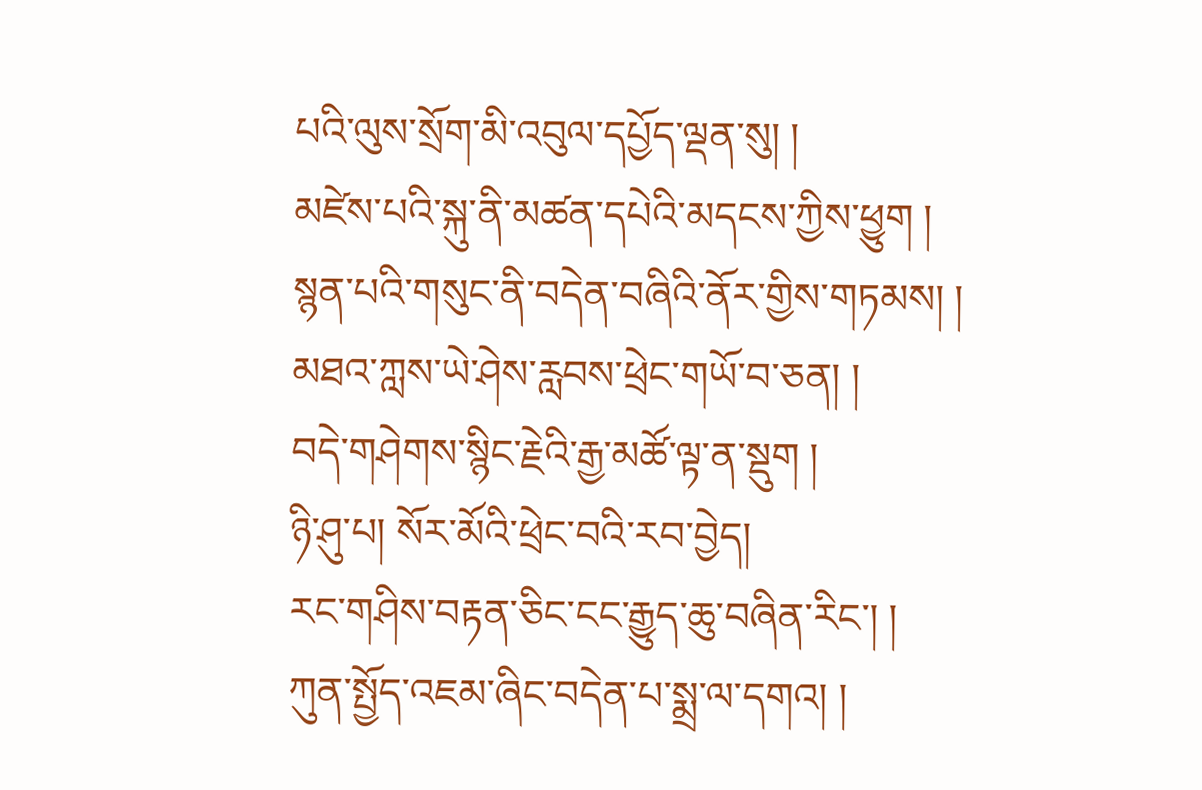པའི་ལུས་སྲོག་མི་འབུལ་དཔྱོད་ལྡན་སུ། །
མཛེས་པའི་སྐུ་ནི་མཚན་དཔེའི་མདངས་ཀྱིས་ཕྱུག །
སྙན་པའི་གསུང་ནི་བདེན་བཞིའི་ནོར་གྱིས་གཏམས། །
མཐའ་ཀླས་ཡེ་ཤེས་རླབས་ཕྲེང་གཡོ་བ་ཅན། །
བདེ་གཤེགས་སྙིང་རྗེའི་རྒྱ་མཚོ་ལྟ་ན་སྡུག །
ཉི་ཤུ་པ། སོར་མོའི་ཕྲེང་བའི་རབ་བྱེད།
རང་གཤིས་བརྟན་ཅིང་ངང་རྒྱུད་ཆུ་བཞིན་རིང་། །
ཀུན་སྤྱོད་འཇམ་ཞིང་བདེན་པ་སྨྲ་ལ་དགའ། །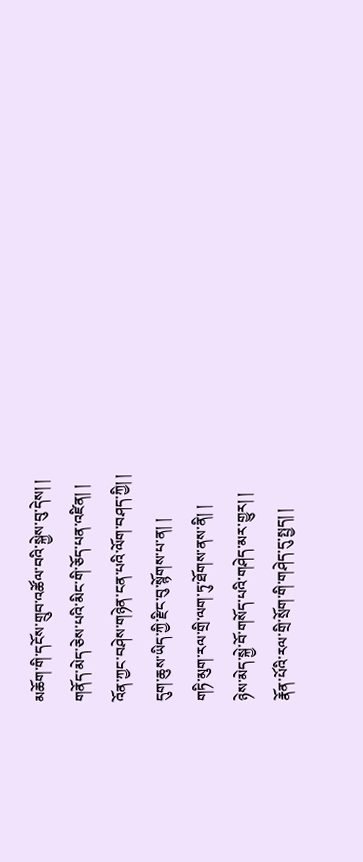མཆོག་གི་དངོས་གྲུབ་འཚོལ་བའི་སྐྱེས་བུ་དེས། །
གནོད་མེད་ཅེས་པའི་མིང་གི་ཅོད་པན་འཛིན། །
འོན་ཀྱང་བཤེས་གཉེན་ངན་པའི་ལོག་བཤད་ཀྱི། །
དུག་ཆུས་ཡིད་ཀྱི་རྫིང་བུ་སྙོགས་པ་ན། །
གཏི་མུག་རལ་གྲི་ལག་ཏུ་ཐོགས་ནས་ནི། །
ཉེས་མེད་སྐྱེ་བོ་གསོད་པའི་གཤེད་མར་གྱུར། །
རྣོན་པོའི་རལ་གྲི་སྲོག་གི་གཤེད་དུ་སྤྱད། །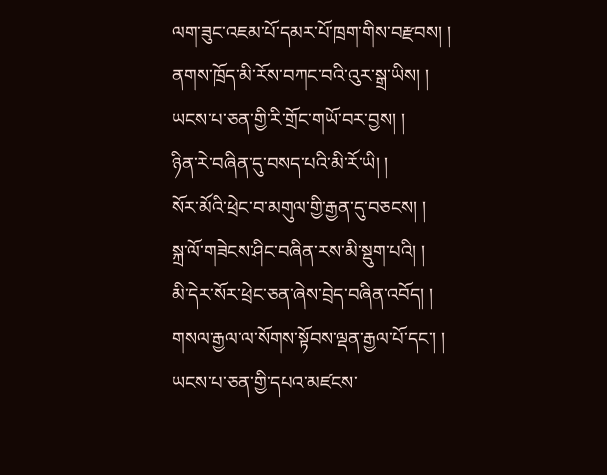ལག་ཟུང་འཇམ་པོ་དམར་པོ་ཁྲག་གིས་བརྫབས། །
ནགས་ཁྲོད་མི་རོས་བཀང་བའི་འུར་སྒྲ་ཡིས། །
ཡངས་པ་ཅན་གྱི་རི་གྲོང་གཡོ་བར་བྱས། །
ཉིན་རེ་བཞིན་དུ་བསད་པའི་མི་རོ་ཡི། །
སོར་མོའི་ཕྲེང་བ་མགུལ་གྱི་རྒྱན་དུ་བཅངས། །
སྐྲ་ལོ་གཟེངས་ཤིང་བཞིན་རས་མི་སྡུག་པའི། །
མི་དེར་སོར་ཕྲེང་ཅན་ཞེས་བྲེད་བཞིན་འབོད། །
གསལ་རྒྱལ་ལ་སོགས་སྟོབས་ལྡན་རྒྱལ་པོ་དང་། །
ཡངས་པ་ཅན་གྱི་དཔའ་མཛངས་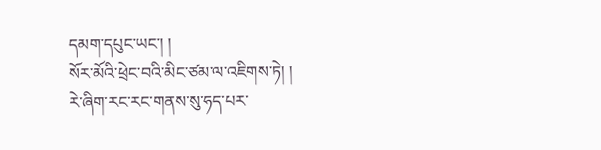དམག་དཔུང་ཡང་། །
སོར་མོའི་ཕྲེང་བའི་མིང་ཙམ་ལ་འཇིགས་ཏེ། །
རེ་ཞིག་རང་རང་གནས་སུ་ཧད་པར་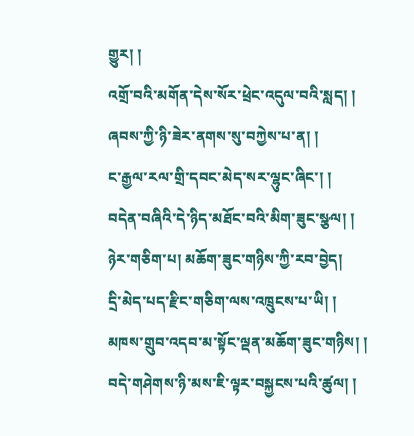གྱུར། །
འགྲོ་བའི་མགོན་དེས་སོར་ཕྲེང་འདུལ་བའི་སླད། །
ཞབས་ཀྱི་ཉི་ཟེར་ནགས་སུ་བཀྱེས་པ་ན། །
ང་རྒྱལ་རལ་གྲི་དབང་མེད་སར་ལྷུང་ཞིང་། །
བདེན་བཞིའི་དེ་ཉིད་མཐོང་བའི་མིག་ཟུང་སྩལ། །
ཉེར་གཅིག་པ། མཆོག་ཟུང་གཉིས་ཀྱི་རབ་བྱེད།
དྲི་མེད་པད་རྫིང་གཅིག་ལས་འཁྲུངས་པ་ཡི། །
མཁས་གྲུབ་འདབ་མ་སྟོང་ལྡན་མཆོག་ཟུང་གཉིས། །
བདེ་གཤེགས་ཉི་མས་ཇི་ལྟར་བསྐྱངས་པའི་ཚུལ། །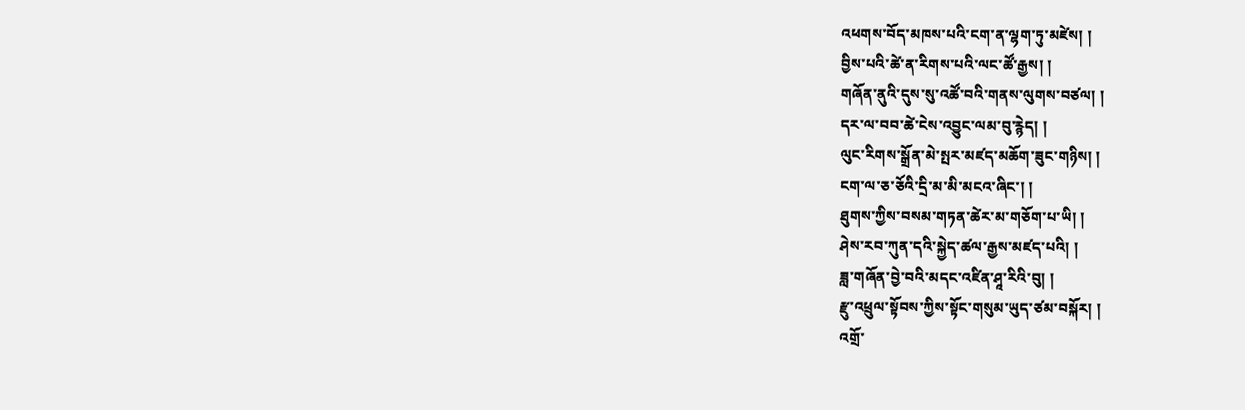འཕགས་བོད་མཁས་པའི་ངག་ན་ལྷག་ཏུ་མཛེས། །
བྱིས་པའི་ཚེ་ན་རིགས་པའི་ལང་ཚོ་རྒྱས། །
གཞོན་ནུའི་དུས་སུ་འཚོ་བའི་གནས་ལུགས་བཙལ། །
དར་ལ་བབ་ཚེ་ངེས་འབྱུང་ལམ་བུ་རྙེད། །
ལུང་རིགས་སྒྲོན་མེ་སྤར་མཛད་མཆོག་ཟུང་གཉིས། །
ངག་ལ་ཅ་ཅོའི་དྲི་མ་མི་མངའ་ཞིང་། །
ཐུགས་ཀྱིས་བསམ་གཏན་ཚེར་མ་གཅོག་པ་ཡི། །
ཤེས་རབ་ཀུན་དའི་སྐྱེད་ཚལ་རྒྱས་མཛད་པའི། །
ཟླ་གཞོན་བྱེ་བའི་མདང་འཛིན་ཤཱ་རིའི་བུ། །
རྫུ་འཕྲུལ་སྟོབས་ཀྱིས་སྟོང་གསུམ་ཡུད་ཙམ་བསྐོར། །
འགྲོ་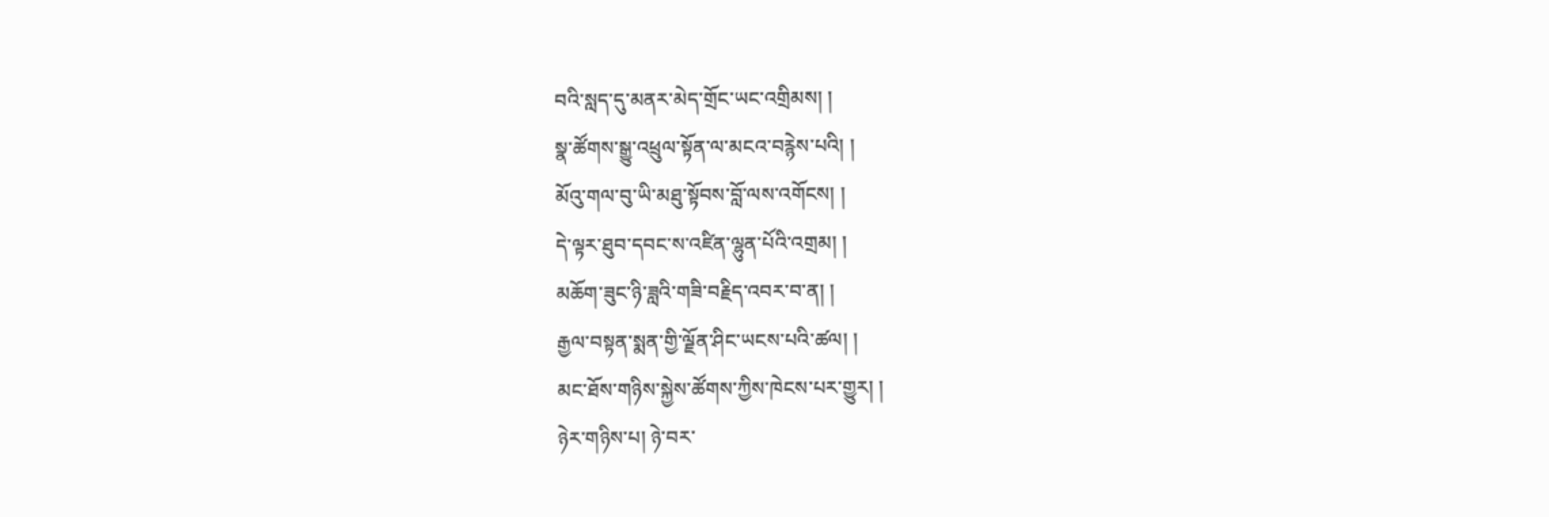བའི་སླད་དུ་མནར་མེད་གྲོང་ཡང་འགྲིམས། །
སྣ་ཚོགས་སྒྱུ་འཕྲུལ་སྟོན་ལ་མངའ་བརྙེས་པའི། །
མོའུ་གལ་བུ་ཡི་མཐུ་སྟོབས་བློ་ལས་འགོངས། །
དེ་ལྟར་ཐུབ་དབང་ས་འཛིན་ལྷུན་པོའི་འགྲམ། །
མཆོག་ཟུང་ཉི་ཟླའི་གཟི་བརྗིད་འབར་བ་ན། །
རྒྱལ་བསྟན་སྨན་གྱི་ལྗོན་ཤིང་ཡངས་པའི་ཚལ། །
མང་ཐོས་གཉིས་སྐྱེས་ཚོགས་ཀྱིས་ཁེངས་པར་གྱུར། །
ཉེར་གཉིས་པ། ཉེ་བར་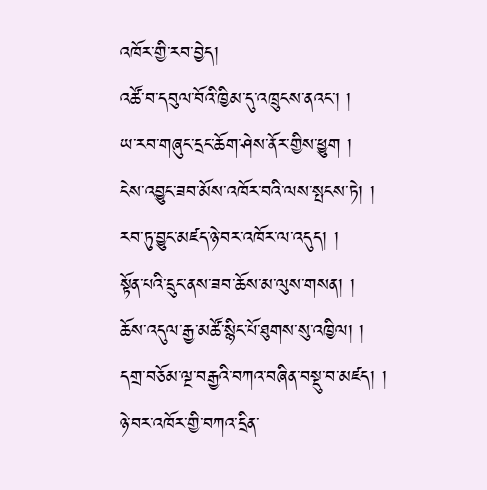འཁོར་གྱི་རབ་བྱེད།
འཚོ་བ་དབུལ་བོའི་ཁྱིམ་དུ་འཁྲུངས་ནའང་། །
ཡ་རབ་གཞུང་དྲང་ཆོག་ཤེས་ནོར་གྱིས་ཕྱུག །
ངེས་འབྱུང་ཟབ་མོས་འཁོར་བའི་ལས་སྤངས་ཏེ། །
རབ་ཏུ་བྱུང་མཛད་ཉེ་བར་འཁོར་ལ་འདུད། །
སྟོན་པའི་དྲུང་ནས་ཟབ་ཆོས་མ་ལུས་གསན། །
ཆོས་འདུལ་རྒྱ་མཚོ་སྙིང་པོ་ཐུགས་སུ་འཁྱིལ། །
དགྲ་བཅོམ་ལྔ་བརྒྱའི་བཀའ་བཞིན་བསྡུ་བ་མཛད། །
ཉེ་བར་འཁོར་གྱི་བཀའ་དྲིན་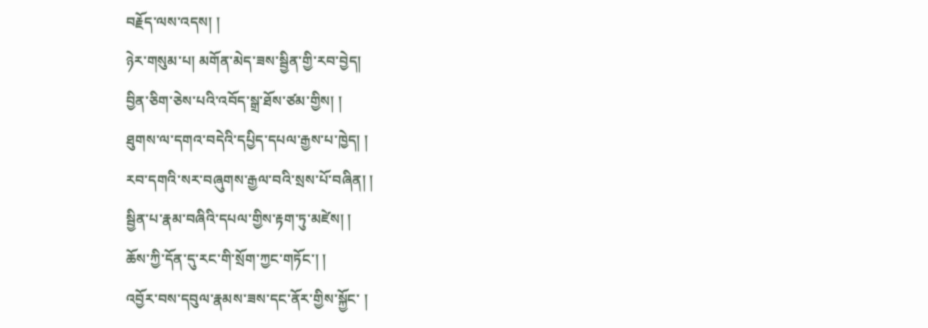བརྗོད་ལས་འདས། །
ཉེར་གསུམ་པ། མགོན་མེད་ཟས་སྦྱིན་གྱི་རབ་བྱེད།
བྱིན་ཅིག་ཅེས་པའི་འབོད་སྒྲ་ཐོས་ཙམ་གྱིས། །
ཐུགས་ལ་དགའ་བདེའི་དཔྱིད་དཔལ་རྒྱས་པ་ཁྱེད། །
རབ་དགའི་སར་བཞུགས་རྒྱལ་བའི་སྲས་པོ་བཞིན། །
སྦྱིན་པ་རྣམ་བཞིའི་དཔལ་གྱིས་རྟག་ཏུ་མཛེས། །
ཆོས་ཀྱི་དོན་དུ་རང་གི་སྲོག་ཀྱང་གཏོང་། །
འབྱོར་བས་དབུལ་རྣམས་ཟས་དང་ནོར་གྱིས་སྐྱོང་ །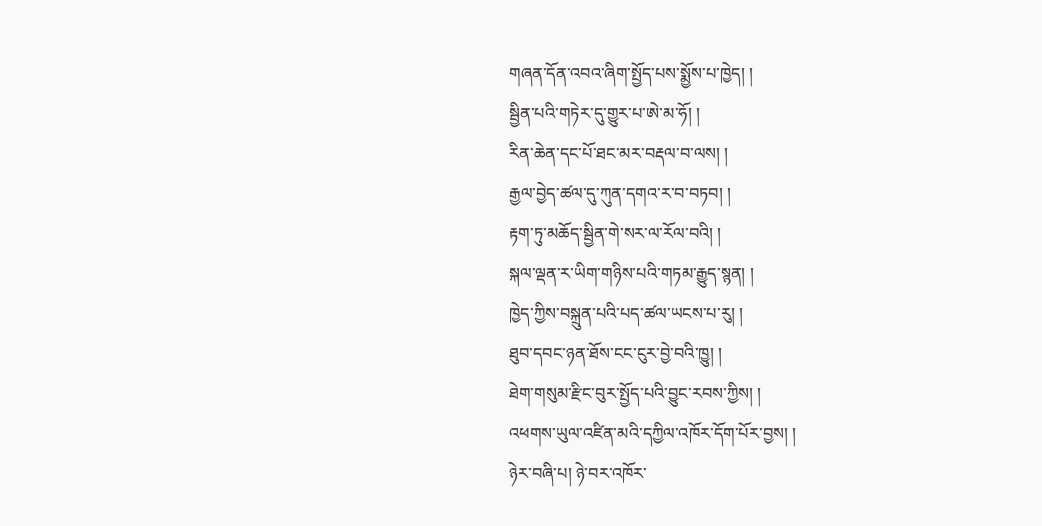གཞན་དོན་འབའ་ཞིག་སྤྱོད་པས་སྨྱོས་པ་ཁྱེད། །
སྦྱིན་པའི་གཏེར་དུ་གྱུར་པ་ཨེ་མ་ཧོ། །
རིན་ཆེན་དང་པོ་ཐང་མར་བརྡལ་བ་ལས། །
རྒྱལ་བྱེད་ཚལ་དུ་ཀུན་དགའ་ར་བ་བཏབ། །
རྟག་ཏུ་མཆོད་སྦྱིན་གེ་སར་ལ་རོལ་བའི། །
སྐལ་ལྡན་ར་ཡིག་གཉིས་པའི་གཏམ་རྒྱུད་སྙན། །
ཁྱེད་ཀྱིས་བསྐྲུན་པའི་པད་ཚལ་ཡངས་པ་རུ། །
ཐུབ་དབང་ཉན་ཐོས་ངང་ངུར་བྱེ་བའི་ཁྱུ། །
ཐེག་གསུམ་རྫིང་བུར་སྤྱོད་པའི་བྱུང་རབས་ཀྱིས། །
འཕགས་ཡུལ་འཛིན་མའི་དཀྱིལ་འཁོར་དོག་པོར་བྱས། །
ཉེར་བཞི་པ། ཉེ་བར་འཁོར་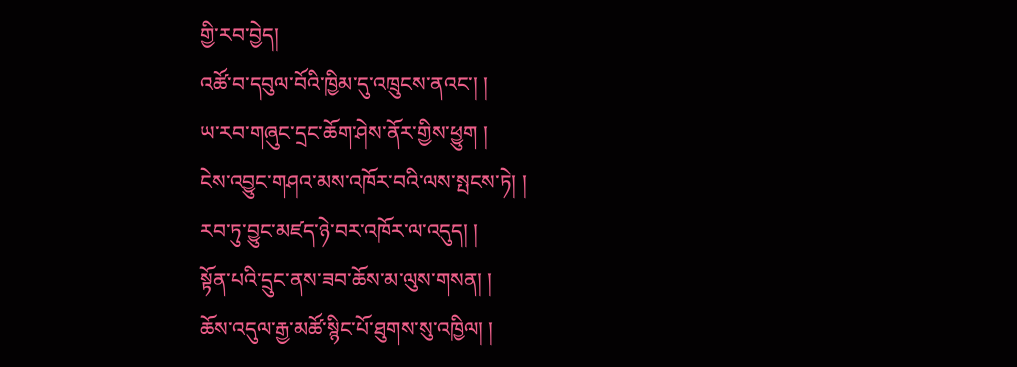གྱི་རབ་བྱེད།
འཚོ་བ་དབུལ་བོའི་ཁྱིམ་དུ་འཁྲུངས་ནའང་། །
ཡ་རབ་གཞུང་དྲང་ཆོག་ཤེས་ནོར་གྱིས་ཕྱུག །
ངེས་འབྱུང་གཤའ་མས་འཁོར་བའི་ལས་སྤངས་ཏེ། །
རབ་ཏུ་བྱུང་མཛད་ཉེ་བར་འཁོར་ལ་འདུད། །
སྟོན་པའི་དྲུང་ནས་ཟབ་ཆོས་མ་ལུས་གསན། །
ཆོས་འདུལ་རྒྱ་མཚོ་སྙིང་པོ་ཐུགས་སུ་འཁྱིལ། །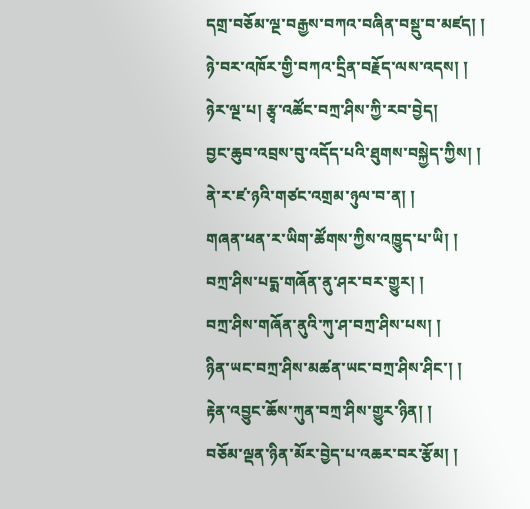དགྲ་བཅོམ་ལྔ་བརྒྱས་བཀའ་བཞིན་བསྡུ་བ་མཛད། །
ཉེ་བར་འཁོར་གྱི་བཀའ་དྲིན་བརྗོད་ལས་འདས། །
ཉེར་ལྔ་པ། རྩྭ་འཚོང་བཀྲ་ཤིས་ཀྱི་རབ་བྱེད།
བྱང་ཆུབ་འབྲས་བུ་འདོད་པའི་ཐུགས་བསྐྱེད་ཀྱིས། །
ནེ་ར་ཛ་ཉའི་གཙང་འགྲམ་ཉུལ་བ་ན། །
གཞན་ཕན་ར་ཡིག་ཚོགས་ཀྱིས་འཁྱུད་པ་ཡི། །
བཀྲ་ཤིས་པདྨ་གཞོན་ནུ་ཤར་བར་གྱུར། །
བཀྲ་ཤིས་གཞོན་ནུའི་ཀུ་ཤ་བཀྲ་ཤིས་པས། །
ཉིན་ཡང་བཀྲ་ཤིས་མཚན་ཡང་བཀྲ་ཤིས་ཤིང་། །
རྟེན་འབྱུང་ཆོས་ཀུན་བཀྲ་ཤིས་གྱུར་ཉིན། །
བཅོམ་ལྡན་ཉིན་མོར་བྱེད་པ་འཆར་བར་རྩོམ། །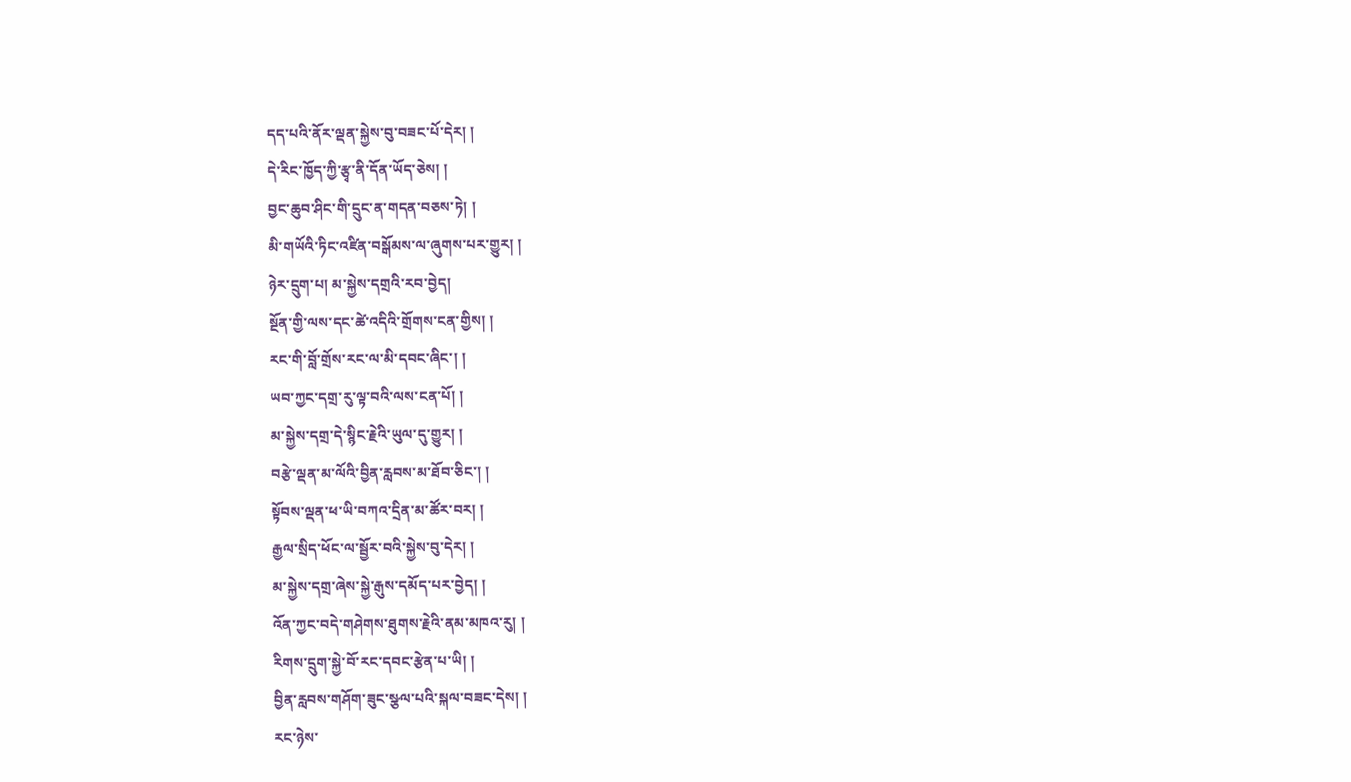དད་པའི་ནོར་ལྡན་སྐྱེས་བུ་བཟང་པོ་དེར། །
དེ་རིང་ཁྱོད་ཀྱི་རྩྭ་ནི་དོན་ཡོད་ཅེས། །
བྱང་ཆུབ་ཤིང་གི་དྲུང་ན་གདན་བཅས་ཏེ། །
མི་གཡོའི་ཏིང་འཛིན་བསྒོམས་ལ་ཞུགས་པར་གྱུར། །
ཉེར་དྲུག་པ། མ་སྐྱེས་དགྲའི་རབ་བྱེད།
སྔོན་གྱི་ལས་དང་ཚེ་འདིའི་གྲོགས་ངན་གྱིས། །
རང་གི་བློ་གྲོས་རང་ལ་མི་དབང་ཞིང་། །
ཡབ་ཀྱང་དགྲ་རུ་ལྟ་བའི་ལས་ངན་པོ། །
མ་སྐྱེས་དགྲ་དེ་སྙིང་རྗེའི་ཡུལ་དུ་གྱུར། །
བརྩེ་ལྡན་མ་ལོའི་བྱིན་རླབས་མ་ཐོབ་ཅིང་། །
སྟོབས་ལྡན་ཕ་ཡི་བཀའ་དྲིན་མ་ཚོར་བར། །
རྒྱལ་སྲིད་ཕོང་ལ་སྦྱོར་བའི་སྐྱེས་བུ་དེར། །
མ་སྐྱེས་དགྲ་ཞེས་སྐྱེ་རྒུས་དམོད་པར་བྱེད། །
འོན་ཀྱང་བདེ་གཤེགས་ཐུགས་རྗེའི་ནམ་མཁའ་རུ། །
རིགས་དྲུག་སྐྱེ་བོ་རང་དབང་རྩེན་པ་ཡི། །
བྱིན་རླབས་གཤོག་ཟུང་སྩལ་པའི་སྐལ་བཟང་དེས། །
རང་ཉེས་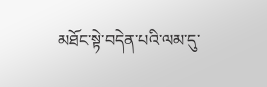མཐོང་སྟེ་བདེན་པའི་ལམ་དུ་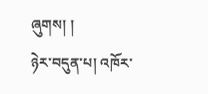ཞུགས། །
ཉེར་བདུན་པ། འཁོར་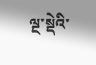ལྔ་སྡེའི་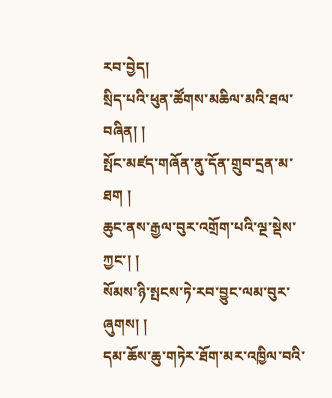རབ་བྱེད།
སྲིད་པའི་ཕུན་ཚོགས་མཆིལ་མའི་ཐལ་བཞིན། །
སྤོང་མཛད་གཞོན་ནུ་དོན་གྲུབ་དྲན་མ་ཐག །
ཆུང་ནས་རྒྱལ་བུར་འགྲོག་པའི་ལྔ་སྡེས་ཀྱང་། །
སོམས་ཉི་སྤངས་ཏེ་རབ་བྱུང་ལམ་བུར་ཞུགས། །
དམ་ཆོས་ཆུ་གཏེར་ཐོག་མར་འཁྱིལ་བའི་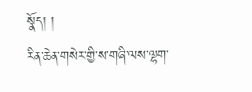སྣོད། །
རིན་ཆེན་གསེར་གྱི་ས་གཞི་ལས་ལྷག་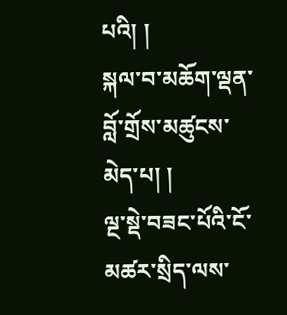པའི། །
སྐལ་བ་མཆོག་ལྡན་བློ་གྲོས་མཚུངས་མེད་པ། །
ལྔ་སྡེ་བཟང་པོའི་ངོ་མཚར་སྲིད་ལས་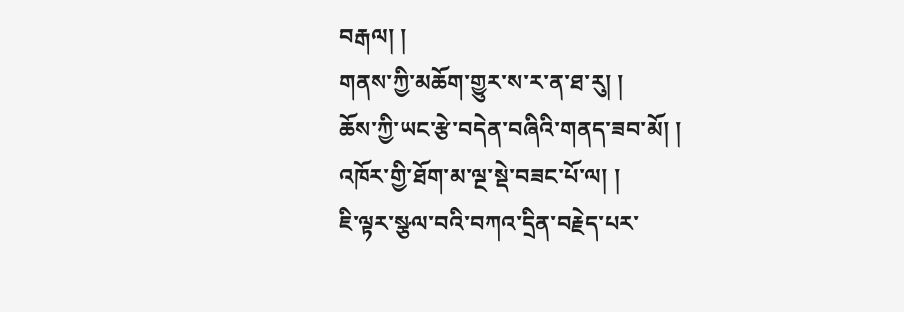བརྒལ། །
གནས་ཀྱི་མཆོག་གྱུར་ས་ར་ན་ཐ་རུ། །
ཆོས་ཀྱི་ཡང་རྩེ་བདེན་བཞིའི་གནད་ཟབ་མོ། །
འཁོར་གྱི་ཐོག་མ་ལྔ་སྡེ་བཟང་པོ་ལ། །
ཇི་ལྟར་སྩལ་བའི་བཀའ་དྲིན་བརྗེད་པར་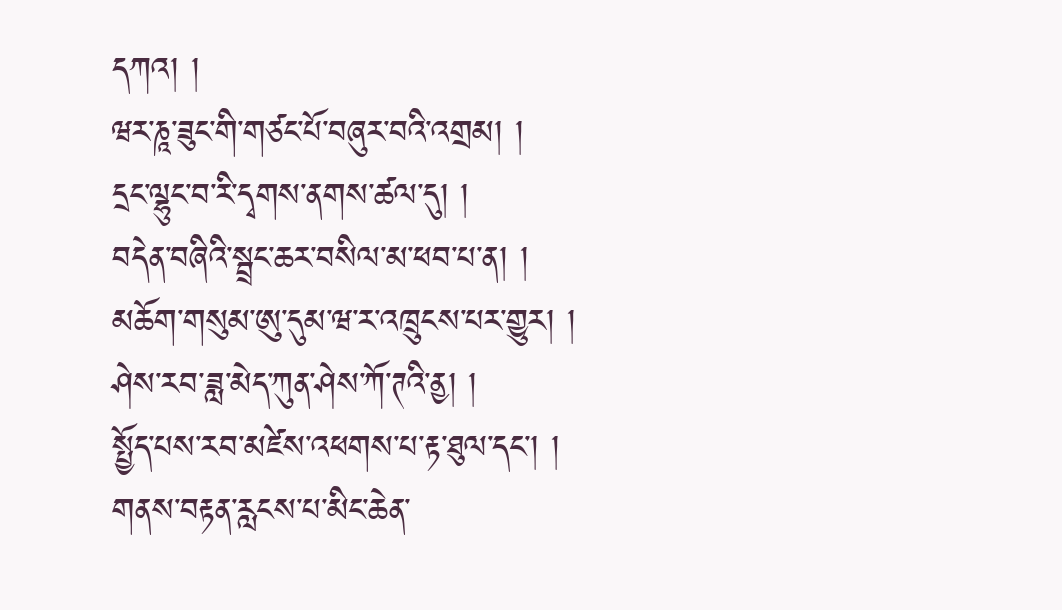དཀའ། །
ཝར་ཎཱ་ཟུང་གི་གཙང་པོ་བཞུར་བའི་འགྲམ། །
དྲང་ལྷུང་བ་རི་དྭགས་ནགས་ཚལ་དུ། །
བདེན་བཞིའི་སྦྲང་ཆར་བསིལ་མ་ཕབ་པ་ན། །
མཆོག་གསུམ་ཨུ་དུམ་ཝ་ར་འཁྲུངས་པར་གྱུར། །
ཤེས་རབ་ཟླ་མེད་ཀུན་ཤེས་ཀོ་ཊའི་ནྱ། །
སྤྱོད་པས་རབ་མཛེས་འཕགས་པ་རྟ་ཐུལ་དང་། །
གནས་བརྟན་རླངས་པ་མིང་ཆེན་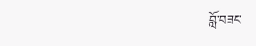བློ་བཟང་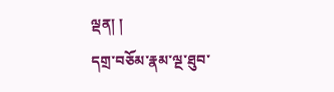ལྡན། །
དགྲ་བཅོམ་རྣམ་ལྔ་ཐུབ་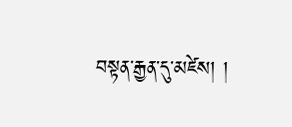བསྟན་རྒྱན་དུ་མཛེས། །